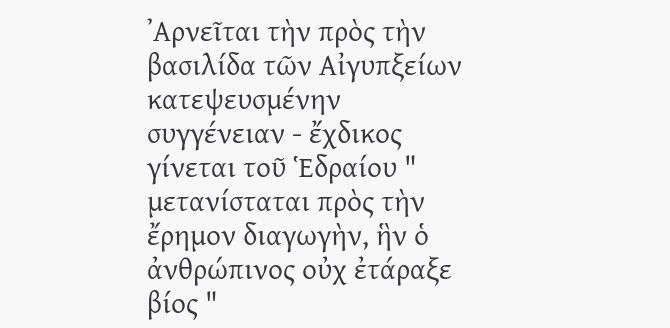᾿Αρνεῖται τὴν πρὸς τὴν βασιλίδα τῶν Αἰγυπξείων κατεψευσμένην συγγένειαν - ἔχδικος γίνεται τοῦ Ἑδραίου " μετανίσταται πρὸς τὴν ἔρημον διαγωγὴν, ἣν ὁ ἀνθρώπινος οὐχ ἐτάραξε βίος "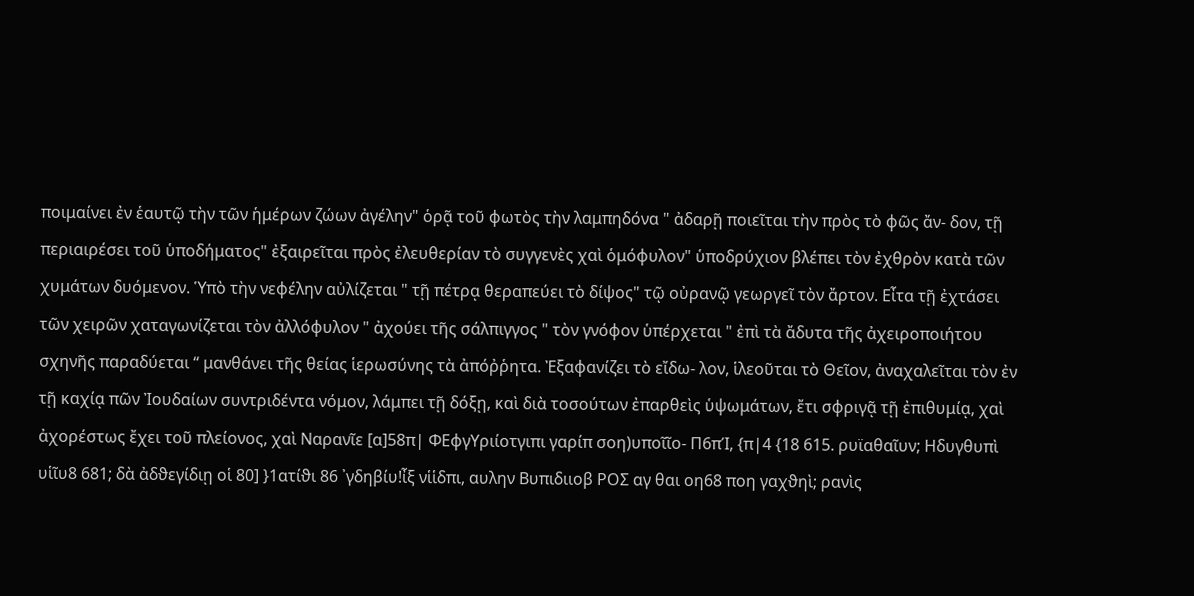ποιμαίνει ἐν ἑαυτῷ τὴν τῶν ἡμέρων ζώων ἀγέλην" ὁρᾷ τοῦ φωτὸς τὴν λαμπηδόνα " ἀδαρῇ ποιεῖται τὴν πρὸς τὸ φῶς ἄν- δον, τῇ περιαιρέσει τοῦ ὑποδήματος" ἐξαιρεῖται πρὸς ἐλευθερίαν τὸ συγγενὲς χαὶ ὁμόφυλον" ὑποδρύχιον βλέπει τὸν ἐχθρὸν κατὰ τῶν χυμάτων δυόμενον. Ὑπὸ τὴν νεφέλην αὐλίζεται " τῇ πέτρᾳ θεραπεύει τὸ δίψος" τῷ οὐρανῷ γεωργεῖ τὸν ἄρτον. Εἶτα τῇ ἐχτάσει τῶν χειρῶν χαταγωνίζεται τὸν ἀλλόφυλον " ἀχούει τῆς σάλπιγγος " τὸν γνόφον ὑπέρχεται " ἐπὶ τὰ ἄδυτα τῆς ἀχειροποιήτου σχηνῆς παραδύεται “ μανθάνει τῆς θείας ἱερωσύνης τὰ ἀπόῤῥητα. Ἐξαφανίζει τὸ εἴδω- λον, ἱλεοῦται τὸ Θεῖον, ἀναχαλεῖται τὸν ἐν τῇ καχίᾳ πῶν Ἰουδαίων συντριδέντα νόμον, λάμπει τῇ δόξῃ, καὶ διὰ τοσούτων ἐπαρθεὶς ὑψωμάτων, ἔτι σφριγᾷ τῇ ἐπιθυμίᾳ, χαὶ ἀχορέστως ἔχει τοῦ πλείονος, χαὶ Ναρανῖε [α]58π| ΦΕφγΥριίοτγιπι γαρίπ σοη)υποῖῖο- Π6πΊ, {π|4 {18 615. ρυϊαθαῖυν; Ηδυγθυπὶ υἱῖυ8 681; δὰ ἀδϑεγίδιῃ οἱ 80] }1ατίϑι 86 ᾿γδηβίυ!ἶξ νἱἱδπι, αυλην Βυπιδιιοβ ΡΟΣ αγ θαι οη68 ποη γαχϑηὶ; ρανὶς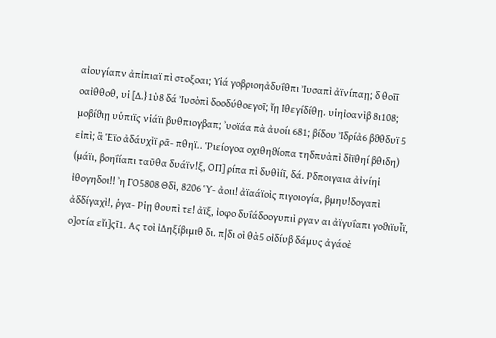αἰουγίαπν ἀπἰπιαϊ πὶ στοξοαι; Υἱά γοβριοηἀδυΐθπι Ἰυσαπὶ ἀϊνίπαῃ; δ θοῖῖ οαἰθθοθ, υἱ [Δ.}1ὺ8 δά Ἰυσὸπὶ δοοδύθοεγοῖ; ἴῃ Ιθεγίδίθῃ. υἱηἰοανὶβ 8ι108; μοβίϑιῃ υὑπιϊς νἱάϊι βυθπιογβαπ; ᾿υοϊάα πὰ ἀυοίι 681; βίδου Ἰδρίἀ6 βϑθδυϊ 5 εἰπὶ; ἃ Ἑϊο ἀδάυχὶϊ ρᾶ- πθηϊ.. Ῥιείογοα οχιθηϑίοπα τηδπυὰπὶ δἰϊθηί βθιδη) (μάϊι, βοηΐίαπι ταῦθα δυάϊν!ξ, ΟΠ] ρίπα πὶ δυθὶίῖ, δά. Ρδποιγαια ἀἰνίηἱ ἰθογηδοι!! ᾿η ΓΟ5808 Θδὶ, 8206 Ὑ- ἀοιι! ἀϊαάϊοὶς πιγοιογία, βμηυ!δογαπὶ ἀδδίγαχὶ!, ῥγα- Ρἱῃ θουπὶ τε! ἀϊξ, ἰοφο δυΐάδοογυπιὶ ργαν αι ἀϊγυΐαπι γοϑιϊυἷϊ, ο]οτία εἴι]ςῖ1. Ας τοὶ ἰΔηξίβιμιθ δι. π|δι οὶ θὰ5 οἰδίυβ δάμυς ἀγάοὲ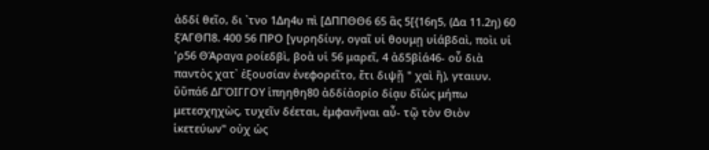ἀδδί θεῖο, δι ᾿τνο 1Δη4υ πὶ [ΔΠΠΘΘ6 65 ἃς 5[{16η5, (Δα 11.2η) 60 ξΆΓΘΠ8. 400 56 ΠΡΟ [γυρηδίυγ, ογαῖ υἱ θουμῃ υἱάβδαὶ, ποὶι υἱ 'ρ56 ΘΆραγα ροίεδβὶ, βοὰ υἱ 56 μαρεῖ, 4 ἀδ5βἰά46- οὗ διὰ παντὸς χατ᾽ ἐξουσίαν ἐνεφορεῖτο, ἔτι διψῇ " χαὶ ἢ), γταιυν. ὕὕπά6 ΔΓΌΙΓΓΟΥ ἱπηηθη80 ἀδδίἀορίο δίᾳυ δῖὡς μήπω μετεσχηχὼς, τυχεῖν δέεται, ἐμφανῆναι αὖ- τῷ τὸν Θιὸν ἱκετεύων" οὐχ ὡς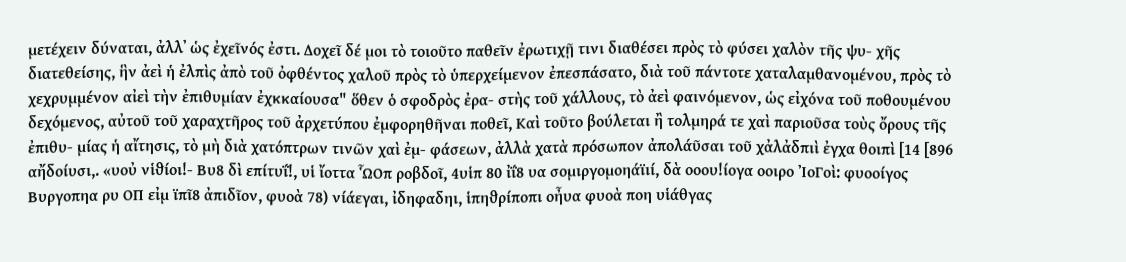μετέχειν δύναται, ἀλλ᾽ ὡς ἐχεῖνός ἐστι. Δοχεῖ δέ μοι τὸ τοιοῦτο παθεῖν ἐρωτιχῇ τινι διαθέσει πρὸς τὸ φύσει χαλὸν τῆς ψυ- χῆς διατεθείσης, ἣν ἀεὶ ἡ ἐλπὶς ἀπὸ τοῦ ὀφθέντος χαλοῦ πρὸς τὸ ὑπερχείμενον ἐπεσπάσατο, διὰ τοῦ πάντοτε χαταλαμθανομένου, πρὸς τὸ χεχρυμμένον αἰεὶ τὴν ἐπιθυμίαν ἐχκκαίουσα" ὅθεν ὁ σφοδρὸς ἐρα- στὴς τοῦ χάλλους, τὸ ἀεὶ φαινόμενον, ὡς εἰχόνα τοῦ ποθουμένου δεχόμενος, αὐτοῦ τοῦ χαραχτῆρος τοῦ ἀρχετύπου ἐμφορηθῆναι ποθεῖ, Καὶ τοῦτο βούλεται ἢ τολμηρά τε χαὶ παριοῦσα τοὺς ὄρους τῆς ἐπιθυ- μίας ἡ αἴτησις, τὸ μὴ διὰ χατόπτρων τινῶν χαὶ ἐμ- φάσεων, ἀλλὰ χατὰ πρόσωπον ἀπολάῦσαι τοῦ χἀλἀδπιὶ ἐγχα θοιπὶ [14 [896 αἤδοίυσι,. «υοὐ νἱϑίοι!- Βυ8 δὶ επίτυΐ!, υἱ ἴοττα ὯΟπ ροβδοῖ, 4υἱπ 80 ἰΐ8 υα σομιργομοηάϊιί, δὰ οοου!ίογα οοιρο ἸοΓοὶ: φυοοίγος Βυργοπηα ρυ ΟΠ εἰμ ϊπῖ8 ἀπιδῖον, φυοὰ 78) νίάεγαι, ἰδηφαδηι, ἱπηϑρίποπι οἦυα φυοὰ ποη υἱάθγας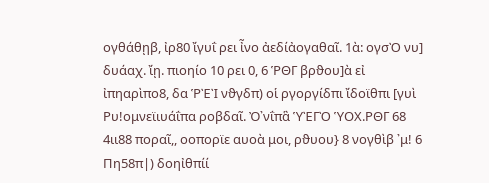ογθάθῃβ, ἰρ80 ἴγυΐ ρει ἶνο ἀεδίἀογαθαῖ. 1ὰ: ογσῸ νυ] δυάαχ. ἴῃ. πιοηίο 10 ρει 0, 6 ῬΘΓ βρϑου]ὰ εἰ ἰπηαρὶπο8, δα ῬῈῚ νϑγδπ) οἱ ργοργίδπι ἴδοϊθπι [γυὶ Ρυ!ομνεϊιυάΐπα ροβδαῖ. Ὀ᾿νΐπἃ ὙῈΓῸ ὙΟΧ.ΡΘΓ 68 4ιι88 ποραῖ,, οοπορϊε αυοὰ μοι, ρϑυου} 8 νογθὶβ ᾿μ! 6 Πη58π|) δοηἰθπίί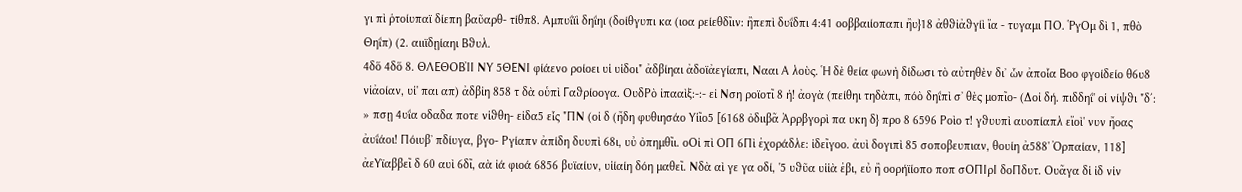γι πὶ ῥτοίυπαϊ δίεπη βαῦαρθ- τίθπ8. Αμπυΐϊὶ δηΐηι (δοίθγυπι κα (ιοα ρείεθδῖιν: ἢπεπὶ δυΐδπι 4:41 οοββαιίοπαπι ἢυ}18 ἀθϑἰἀϑγίὶ ἴα - τυγαμι ΠΟ. ῬγΟμ δὶ 1, πθὸ Θηΐπ) (2. αιιϊδῃίαηι Βϑυλ.
4δὅ 4δὅ 8. ΘΛΕΘΟΒῚΙ ΝΥ 5ΘΕΝΙ φίάενο ροίοει υἱ υἱδοι" ἀδβίηαι ἀδοϊἀεγίαπι, Νααι Α λοὺς. Ἡ δὲ θεία φωνὴ δίδωσι τὸ αὐτηθὲν δι᾽ ὧν ἀποἷα Βοο φγοίδείο θ6υ8 νἱἀοίαν, υἱ' παι απ) ἀδβἰη 858 τ δὰ οὑπὶ Γαϑρίοογα. ΟυδΡὸ ἰπααὶξ:-:- εἰ Νση ροϊοτῖ 8 ἡ! ἀογὰ (πείθηι τηδὰπι, πόὸ δηΐπὶ σ᾽ θὲς μοπῖο- (Δοἰ δή. πιδδηΐ' οἱ νίψϑι "δ΄: » πσῃ 4υΐα οδαδα ποτε νἱϑθη- εἰδα5 εἷς "ΠΝ (οἰ δ (ἤδη φυθιησάο Υἱῖο5 [6168 ὀδιιβᾶ Ἀρρβγορὶ πα υκη δ} προ 8 6596 Ροὶο τ! γϑυυπὶ αυοπίαπλ εἴοὶ' νυν ἤοας ἀυΐάοι! Πόιυβ᾽ πδίυγα, βγο- Ργίαπν ἀπίδη δυυπὶ 68ι, υὐ ὀπημθῖι. οΟἰ πὶ ΟΠ 6Πὶ ἐχοράδλε: ἰδεῖγοο. ἀυὶ δογιπὶ 85 σοποβευπιαν, θουίη ἀ588' Ὀρπαίαν, 118] ἀεΥϊαββεῖ δ 60 αυὶ 6δῖ, αὰ ἰά φιοά 6856 βυϊαίυν, υἱίαίη δόη μαθεῖ. Νδὰ αὶ γε γα οδί, '5 υϑῦα υἱἱὰ ἐβι, εὐ ἢ οορήϊίοπο ποπ σΟΠΙρΙ δοΠδυτ. Ουᾶγα δἱ ἰδ νἱν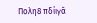Πολη8 πδίιγᾶ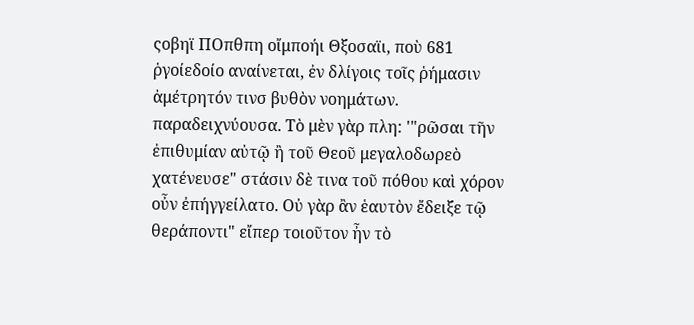ςοβηϊ ΠΟπθπη οἴμποήι Θξοσαϊι, ποὺ 681 ῥγοίεδοίο αναίνεται, ἐν δλίγοις τοῖς ῥήμασιν ἀμέτρητόν τινσ βυθὸν νοημάτων. παραδειχνύουσα. Τὸ μὲν γὰρ πλη: '"ρῶσαι τῆν ἐπιθυμίαν αὐτῷ ἢ τοῦ Θεοῦ μεγαλοδωρεὸ χατένευσε" στάσιν δὲ τινα τοῦ πόθου καὶ χόρον οὖν ἐπήγγείλατο. Οὐ γὰρ ἂν ἑαυτὸν ἔδειξε τῷ θεράποντι" εἴπερ τοιοῦτον ἦν τὸ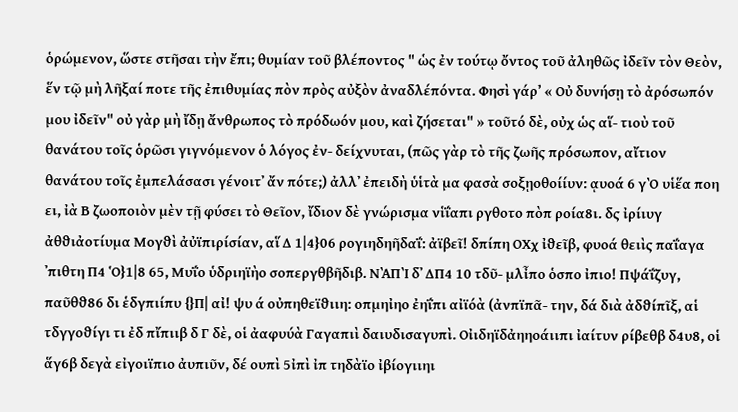ὁρώμενον, ὥστε στῆσαι τὴν ἔπι; θυμίαν τοῦ βλέποντος " ὡς ἐν τούτῳ ὄντος τοῦ ἀληθῶς ἰδεῖν τὸν Θεὸν, ἕν τῷ μὴ λῆξαί ποτε τῆς ἐπιθυμίας πὸν πρὸς αὐξὸν ἀναδλέπόντα. Φησὶ γάρ’ « Οὐ δυνήσῃ τὸ ἀρόσωπόν μου ἰδεῖν" οὐ γὰρ μὴ ἴδῃ ἄνθρωπος τὸ πρόδωόν μου, καὶ ζήσεται" » τοῦτό δὲ, οὐχ ὡς αἵ- τιοὺ τοῦ θανάτου τοῖς ὁρῶσι γιγνόμενον ὁ λόγος ἐν- δείχνυται, (πῶς γὰρ τὸ τῆς ζωῆς πρόσωπον, αἴτιον θανάτου τοῖς ἐμπελάσασι γένοιτ᾽ ἄν πότε;) ἀλλ᾽ ἐπειδὴ ὑἱτὰ μα φασὰ σοξῃοθοίίυν: ᾳυοά 6 γῸ υἱἕα ποη ει, ἰὰ Β ζωοποιὸν μὲν τῇ φύσει τὸ Θεῖον, ἴδιον δὲ γνώρισμα νἱΐαπι ργθοτο πὸπ ροία8ι. δς ἰρίιυγ ἀθϑιἀοτίυμα Μογϑὶ ἀὐϊπιρίσίαν, αἵ Δ 1|4}06 ρογιηδηῆδαΐ: ἀϊβεῖ! δπίπη ΟΧχ ἰϑεῖβ, φυοά θειὶς παΐαγα ᾿πιθτη Π4 Ὁ}1|8 65, Μυΐο ὑδριηϊὴο σοπεργθβῆδιβ. ΝᾺΠῚ δ᾽ ΔΠ4 10 τδῦ- μλἶπο ὁσπο ἰπιο! Πψάΐζυγ, παῦθϑ86 δι ἑδγπιίπυ {}Π| αἰ! ψυ ά οὐπηθεϊϑιιη: οπμηἰηο ἐηΐπι αἰϊόὰ (ἀνπϊπᾶ- την, δά διὰ ἀδϑίπῖξ, αἱ τδγγοϑίγι τι ἐδ πἴπιιβ δ Γ δὲ, οἱ ἀαφυύὰ Γαγαπιὶ δαιυδισαγυπὶ. Οἰιδηϊδἀηηοάιιπι ἰαίτυν ρίβεθβ δ4υ8, οἱ ἅγ6β δεγὰ εἰγοιϊπιο ἀυπιῦν, δέ ουπὶ 5ἰπὶ ἰπ τηδὰϊο ἰβίογιιηι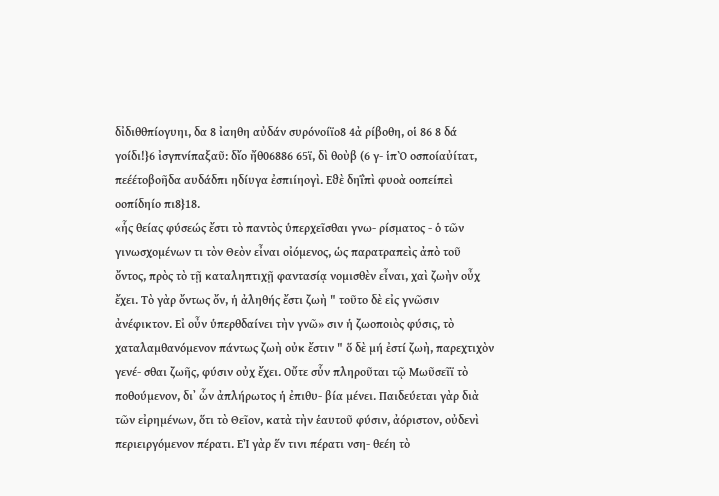δἰδιθθπίογυηι, δα 8 ἰαηθη αὐδάν συρόνοίϊο8 4ἀ ρίβοθη, οἱ 86 8 δά γοίδι!}6 ἰσγπνίπαξαῦ: δἴο ἤθ06886 65ϊ, δὶ θοὺβ (6 γ- ἱπῸ οσποίαὐίτατ, πεέέτοβοῆδα αυδάδπι ηδίυγα ἐσπιίηογὶ. Εϑὲ δηΐπὶ φυοὰ οοπείπεὶ οοπίδηίο πι8}18.
«ἧς θείας φύσεώς ἔστι τὸ παντὸς ὑπερχεῖσθαι γνω- ρίσματος - ὁ τῶν γινωσχομένων τι τὸν Θεὸν εἶναι οἰόμενος, ὡς παρατραπεὶς ἀπὸ τοῦ ὄντος, πρὸς τὸ τῇ καταληπτιχῇ φαντασίᾳ νομισθὲν εἶναι, χαὶ ζωὴν οὖχ ἔχει. Τὸ γὰρ ὄντως ὄν, ἡ ἀληθής ἔστι ζωὴ " τοῦτο δὲ εἰς γνῶσιν ἀνέφικτον. Εἰ οὖν ὑπερθδαίνει τὴν γνῶ» σιν ἡ ζωοποιὸς φύσις, τὸ χαταλαμθανόμενον πάντως ζωὴ οὐκ ἔστιν " ὅ δὲ μή ἐστί ζωὴ, παρεχτιχὸν γενέ- σθαι ζωῆς, φύσιν οὐχ ἔχει. Οὔτε σὗν πληροῦται τῷ Μωῦσεῖϊ τὸ ποθούμενον, δι᾽ ὧν ἀπλήρωτος ἡ ἐπιθυ- βία μένει. Παιδεύεται γὰρ διὰ τῶν εἰρημένων, ὅτι τὸ Θεῖον, κατὰ τὴν ἑαυτοῦ φύσιν, ἀόριστον, οὐδενὶ περιειργόμενον πέρατι. ΕἸ γὰρ ἕν τινι πέρατι νση- θεέη τὸ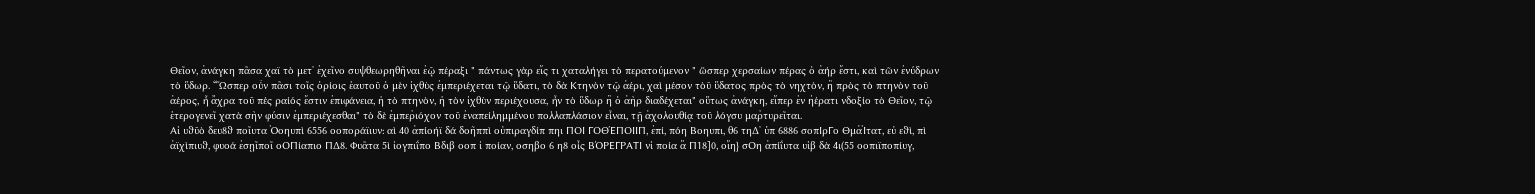Θεῖον, ἀνάγκη πᾶσα χαϊ τὸ μετ᾽ ἐχεῖνο συψθεωρηθῆναι ἐῷ πέραξι " πάντως γὰρ εἴς τι χαταλήγει τὸ περατούμενον " ὥσπερ χερσαίων πέρας ὁ ἀήρ ἔστι, καὶ τῶν ἐνύδρων τὸ ὕδωρ. “Ὥσπερ οὖν πᾶσι τοῖς ὁρίοις ἑαυτοῦ ὁ μὲν ἰχθὺς ἐμπεριέχεται τῷ ὕδατι, τὸ δὰ Κτηνὸν τῷ ἀέρι, χαὶ μέσον τὸῦ ὕδατος πρὸς τὸ νηχτὸν, ἢ πρὸς τὸ πτηνὸν τοῦ ἀέρος, ἧ ἄχρα τοῦ πές ραίός ἔστιν ἐπιφάνεια, ἡ τὸ πτηνὸν, ἡ τὸν ἰχθὺν περιέχουσα, ἦν τὸ ὕδωρ ἢ ὁ ἀὴρ διαδέχεται" οὕτως ἀνάγκη, εἴπερ ἐν ἠέρατι νδοξίο τὸ Θεῖον, τῷ ἑτερογενεῖ χατὰ σὴν φύσιν ἐμπεριέχεσθαι" τὸ δὲ ἐμπεῤιόχον τοῦ ἐναπείλημμένου πολλαπλάσιον εἶναι, τῇ ἀχολουθίᾳ τοῦ λόγσυ μαῤτυρεῖται.
Αἱ υϑῦὸ δευ8ϑ ποῖυτα Ὀοηυπὶ 6556 οοποράϊιυν: αὶ 40 ἀπίοήϊ δά δοῆππὶ οὐπιραγδίπ πηι ΠΟΙ ΓΟΘΈΠΟΙΙΠ, ἐπί, πόη Βοηυπι, θ6 τηΔ᾽ ὑπ 6886 σοπΙρΓο ΘμἀἸτατ, εὐ εϑὶ, πὶ ἀϊχὶπιυϑ, φυοά ἐσῃῖποῖ οΟΠίαπιο ΠΔ8. Φυᾶτα 5ὶ ἰογπιΐπο Βδιβ οοπ ἰ ποίαν, οσηβο 6 η8 οἶς ΒΌΡΕΓΡΑΤΙ νἱ ποία ἃ Π18]0, οἴη} σΟη ἀπίΐυτα υἱβ δὰ 4ι(55 οοπιϊποπίυγ,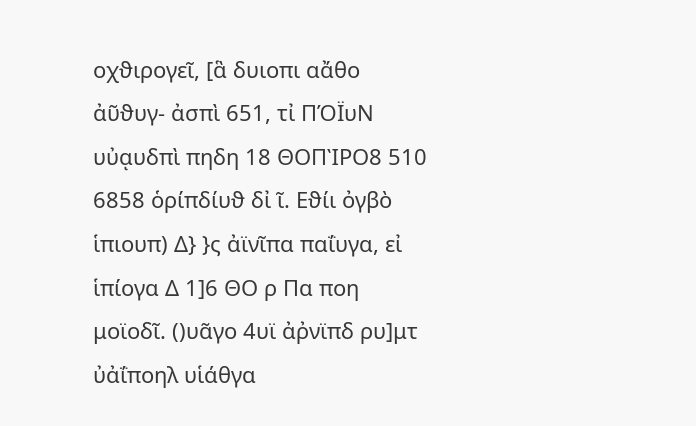οχϑιρογεῖ, [ἃ δυιοπι αἄθο ἀῦϑυγ- ἀσπὶ 651, τἰ ΠΌΪυΝ υὐᾳυδπὶ πηδη 18 ΘΟΠῚΡΟ8 510 6858 ὁρίπδίυϑ δἰ ῖ. Εϑίι ὀγβὸ ἱπιουπ) Δ} }ς ἀϊνῖπα παΐυγα, εἰ ἱπίογα Δ 1]6 ΘΟ ρ Πα ποη μοϊοδῖ. ()υᾶγο 4υϊ ἀῤνϊπδ ρυ]μτ ὐἀΐποηλ υἱάθγα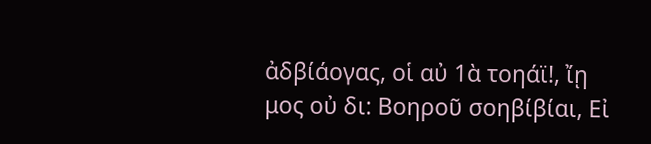ἀδβίάογας, οἱ αὐ 1ὰ τοηάϊ!, ἴῃ μος οὐ δι: Βοηροῦ σοηβίβίαι, Εἰ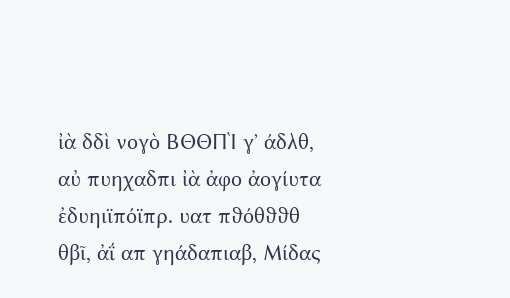ἰὰ δδὶ νογὸ ΒΘΘΠῚ γ᾽ άδλθ, αὐ πυηχαδπι ἰὰ ἀφο ἀογίυτα ἐδυηιϊπόϊπρ. υατ πϑόθϑϑθ θβῖ, ἀΐ απ γηάδαπιαβ, Μίδας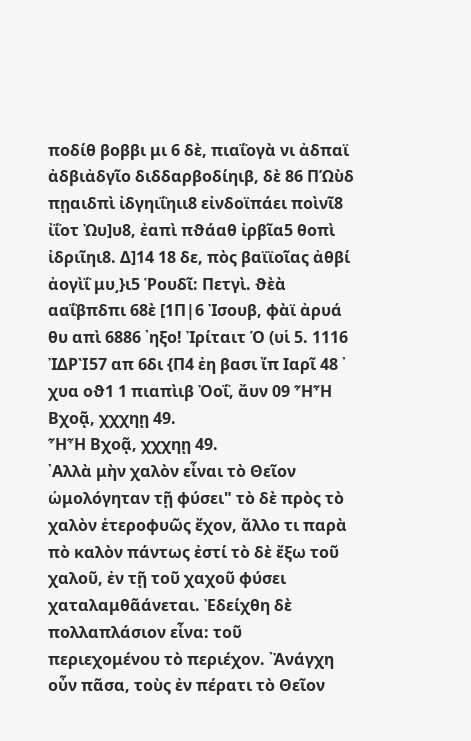ποδίθ βοββι μι 6 δὲ, πιαΐογὰ νι ἀδπαϊ ἀδβιἀδγῖο διδδαρβοδίηιβ, δὲ 86 ΠΏὺδ πῃαιδπὶ ἰδγηιΐηιι8 εἰνδοϊπάει ποὶνῖ8 ἰΐοτ Ὠυ]υ8, ἐαπὶ πϑάαθ ἰρβῖα5 θοπὶ ἰδριῖηι8. Δ]14 18 δε, πὸς βαϊϊοῖας ἀθβί ἀογὶΐ μυ͵}ι5 Ῥουδῖ: Πετγὶ. ϑὲὰ ααΐβπδπι 68ὲ [1Π|6 Ἰσουβ, φὰϊ ἀρυά θυ απὶ 6886 ᾿ηξο! Ἰρίταιτ Ὁ (υἱ 5. 1116 ἸΔΡῚ57 απ 6δι {Π4 ἐη βασι ἴπ Ιαρῖ 48 ᾽ χυα οϑ1 1 πιαπὶιβ Ὀοΐ, ἄυν 09 ἯἮ Βχοᾷ, χχχηῃ 49.
ἯἮ Βχοᾷ, χχχηῃ 49.
᾿Αλλὰ μὴν χαλὸν εἶναι τὸ Θεῖον ὡμολόγηταν τῇ φύσει" τὸ δὲ πρὸς τὸ χαλὸν ἑτεροφυῶς ἔχον, ἄλλο τι παρὰ πὸ καλὸν πάντως ἐστί τὸ δὲ ἔξω τοῦ χαλοῦ, ἐν τῇ τοῦ χαχοῦ φύσει χαταλαμθᾶάνεται. Ἐδείχθη δὲ πολλαπλάσιον εἶνα: τοῦ περιεχομένου τὸ περιέχον. ᾿Ἀνάγχη οὖν πᾶσα, τοὺς ἐν πέρατι τὸ Θεῖον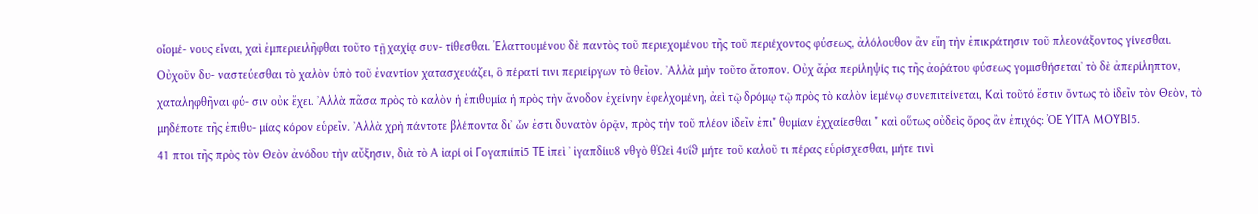οἷομέ- νους εἶναι, χαὶ ἐμπεριειλῆφθαι τοῦτο τῇ χαχίᾳ συν- τίθεσθαι. Ἐλαττουμένου δὲ παντὸς τοῦ περιεχομένου τῆς τοῦ περιέχοντος φύσεως, ἀλόλουθον ἂν εἴη τὴν ἐπικράτησιν τοῦ πλεονάξοντος γίνεσθαι. Οὐχοῦν δυ- ναστεύεσθαι τὸ χαλὸν ὑπὸ τοῦ ἐναντίον χατασχευάζει, ὃ πέρατί τινι περιείργων τὸ θεῖον. ᾿Αλλὰ μὴν τοῦτο ἄτοπον. Οὐχ ἄῤα περίληψίς τις τῆς ἀοῥάτου φύσεως γομισθήσεται᾽ τὸ δὲ ἀπερίληπτον, χαταληφθῆναι φύ- σιν οὐκ ἔχει. ᾿Αλλὰ πᾶσα πρὸς τὸ καλὸν ἡ ἐπιθυμία ἡ πρὸς τὴν ἄνοδον ἐχείνην ἐφελχομένη, ἀεὶ τῷ δρόμῳ τῷ πρὸς τὸ καλὸν ἱεμένῳ συνεπιτείνεται, Καὶ τοῦτό ἔστιν ὄντως τὸ ἰδεῖν τὸν Θεὸν, τὸ μηδέποτε τῆς ἐπιθυ- μίας κόρον εὑρεῖν. ᾿Αλλὰ χρὴ πάντοτε βλέποντα δι᾽ ὧν ἐστι δυνατὸν ὁρᾷν, πρὸς τὴν τοῦ πλέον ἰδεῖν ἐπι" θυμίαν ἐχχαίεσθαι " καὶ οὕτως οὐδεὶς ὄρος ἂν ἐπιχός: ὈΕ ΥἹΤΑ ΜΟΥ͂ΒΙ5.
41 πτοι τῆς πρὸς τὸν Θεὸν ἀνόδου τὴν αὔξησιν, διὰ τὸ Α ἰαρί οἱ Γογαπιίπἰ5 ΤΕ ἰπεὶ ᾿ ἰγαπδίιυ8 νθγὸ θὨεὶ 4υΐϑ μήτε τοῦ καλοῦ τι πέρας εὑρίσχεσθαι, μήτε τινὶ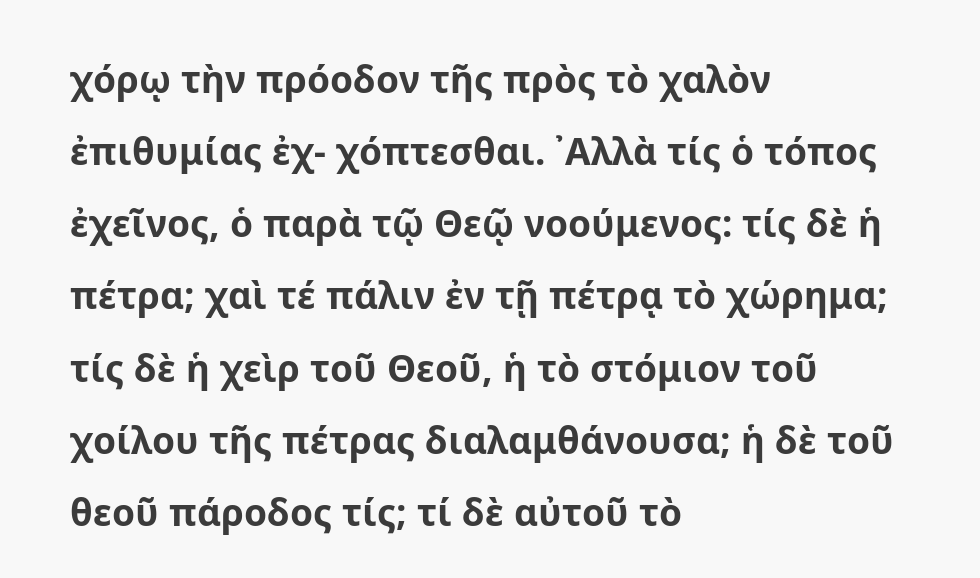χόρῳ τὴν πρόοδον τῆς πρὸς τὸ χαλὸν ἐπιθυμίας ἐχ- χόπτεσθαι. ᾿Αλλὰ τίς ὁ τόπος ἐχεῖνος, ὁ παρὰ τῷ Θεῷ νοούμενος: τίς δὲ ἡ πέτρα; χαὶ τέ πάλιν ἐν τῇ πέτρᾳ τὸ χώρημα; τίς δὲ ἡ χεὶρ τοῦ Θεοῦ, ἡ τὸ στόμιον τοῦ χοίλου τῆς πέτρας διαλαμθάνουσα; ἡ δὲ τοῦ θεοῦ πάροδος τίς; τί δὲ αὐτοῦ τὸ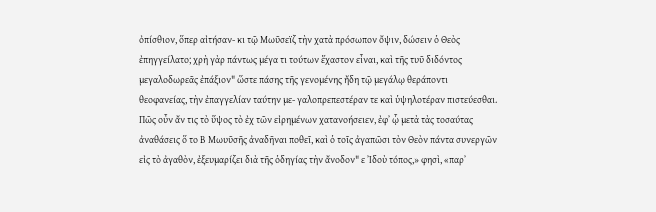ὀπίσθιον, ὅπερ αἰτήσαν- κι τῷ Μωῦσεϊζ τὴν χατὰ πρόσωπον ὄψιν, δώσειν ὁ Θεὸς ἐπηγγείλατο; χρὴ γὰρ πάντως μέγα τι τούτων ἕχαστον εἶναι, καὶ τῆς τυῦ διδόντος μεγαλοδωρεᾶς ἐπάξιον" ὥστε πάσης τῆς γενομένης ἤδη τῷ μεγάλῳ θεράποντι θεοφανείας, τὴν ἐπαγγελίαν ταύτην με- γαλοπρεπεστέραν τε καὶ ὑψηλοτέραν πιστεύεσθαι. Πῶς οὖν ἄν τις τὸ ὕψος τὸ ἐχ τῶν εἰρημένων χατανοήσειεν, ἐφ᾽ ᾧ μετὰ τὰς τοσαύτας ἀναθάσεις ὅ το Β Μωυῦσῆς ἀναδῆναι ποθεῖ, καὶ ὁ τοῖς ἀγαπῶσι τὸν Θεὸν πάντα συνεργῶν εἰς τὸ ἀγαθὸν, ἐξευμαρίζει διὰ τῆς ὁδηγίας τὴν ἄνοδον" ε Ἰδοὺ τόπος,» φησὶ, «παρ᾽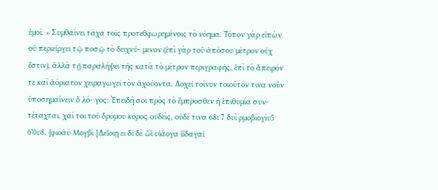ἐμοί. » Συμθαίνει τάχα τοῖς προτεθφωρημένοις τὸ νόημα. Τόπον γὰρ εἰπὼν οὐ περιείργει τῷ ποσῷ τὸ δειχνύ- μενον (ἐπὶ γὰρ τοῦ ἀπόσου μέτρον οὐχ ἔστιν), ἀλλὰ τῇ παραλήψει τῆς κατὰ τὸ μέτρον περιγραφῆς, ἐπὶ τὸ ἄπειρόν τε καὶ ἀόριατον χειραγωγεῖ τὸν ἀχούοντα. Δοχεῖ τοίνυν τοιοῦτόν τινα νοῦν ὑποσημαίνειν ὃ λό- γος: Ἐπειδὴ σοι πρὸς τὸ ἔμπροσθεν ἡ ἐπιθυμία συν- τέταχται, χαί τοι τοῦ δρόμου κόρος οὐδεὶς, οὐδέ τινα 68ι 7 δυὶ ρμοβίογίυ5 6᾽0υ8, {φιοἀὐ Μογβὶ [Δεΐοιῃ ει δἰ δὲ ὧἱ υἱάογα ἰἰδαγαῖ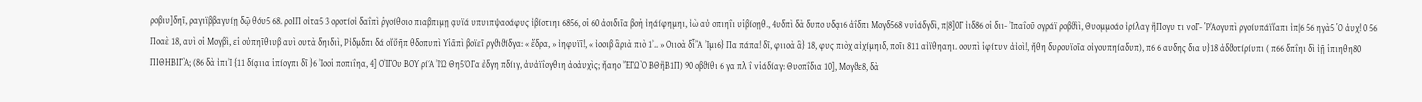ροβιυ]δηῖ, ραγιϊββαγυίῃ δῷ θόυ5 68. ροΙΠ οἰτα5 3 οροτίοἰ δαΐπὶ ῥγοίθοιο πιαβπιμῃ ᾳυϊά υπυιπψαοάφυς ἰβίοτιηι 6856, οἱ 60 ἀοιδιῖα βοὴ ἰηάίφημηι, ἰὼ αὐ οπιηΐι υἱβίοῃθ., 4υδπὶ δὰ δυπο υδᾳι6 ἀΐδπι Μογδ568 νυἱάδγδὶ, π|8]0Γ ἰιδ86 οἱ διι- Ἰπαΐοῦ ογράϊ ροβϑὶὶ, Θυομμοάο ἰρίλαγ ἢΠογυ τι νοΓ- ῬἈογυπὶ ργοίυπάϊἴαπι ἰπ|6 56 ηγὰ5 Ὁ ἀυχ! 0 56 Ποαὲ 18, αυὶ οἱ Μογβὶ, εἱ οὐπηῖθιυβ αυὶ ουτὰ δηιδιὶ, Ρἰδμδπι δά οἴὔῆπ θδοπυπὶ Υἱᾶπὶ βοϊεῖ ργϑιϑίδγα: « ἕδρα, » ἰηφυϊῖ!, « ἰοοιβ ἃριὰ πιὸ 1᾽.. » Οιιοὰ δἷἊ Ἰμι6} Πα πάπα! δῖ, φιιοὰ ἃ} 18, φυς πιὸχ αἰχίμηιδ, ποῖι 811 αἰϊθηαηι. οουπὶ ἱφίτυν ἀἰοὶ!, ἤθη δυρουϊοῖα οἰγουπηίαδυπ), π6 6 αυδης δια υ}18 ἀδϑοτίρίυπι ( π66 δπΐηι δὶ ἰῇ ἱπιηθη80 ΠΙΘΗΒΙΓᾺ; (86 δὰ ἰπιἸ {11 δίᾳιια ἱπίογπι δῖ }6 Ἰοοἱ ποπιΐηα, 4] ΟἸΓΟυ ΒΟΥ ρίΆ ἸΏ Θη5ΌΓα ἐδγη πδίιγ, ἀυἀϊΐογθιη ἀοἀυχὶς; ἤαηο ἜΓΩῸ ΒΘἢΒ1Π) 90 οβϑίθι 6 γα πλ ΐ νἱάδίαγ: Θυοπΐδια 10], Μογϑε8, δὰ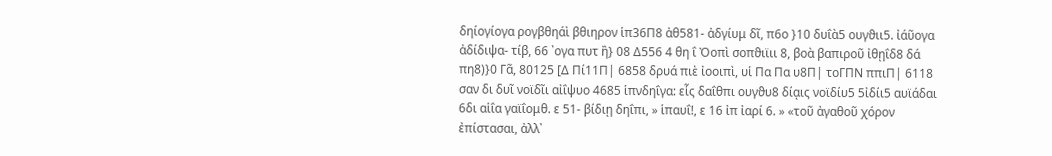δηίογίογα ρογβθηάὶ βθιηρον ἱπ36Π8 ἀθ581- ἀδγίυμ δῖ, π6ο }10 δυΐὰ5 ουγϑιι5. ἰάῦογα ἀδίδιψα- τίβ, 66 ᾿ογα πυτ ἢ} 08 Δ556 4 θη ΐ Ὀοπὶ σοπϑιϊιι 8, βοὰ βαπιροῦ ἰθῃΐδ8 δά πη8)}0 Γᾶ, 80125 [Δ Πί11Π| 6858 δρυά πιὲ ἰοοιπὶ, υἱ Πα Πα υ8Π| τοΓΠΝ ππιΠ| 6118 σαν δι δυῖ νοϊδῖι αἰΐψυο 4685 ἱπνδηΐγα: εἷς δαΐθπι ουγϑυ8 δίᾳις νοϊδίυ5 5ἰδίι5 αυϊάδαι 6δι αἱΐα γαϊΐομθ. ε 51- βίδιῃ δηΐπι, » ἱπαυΐ!, ε 16 ἰπ ἰαρί 6. » «τοῦ ἀγαθοῦ χόρον ἐπίστασαι, ἀλλ᾽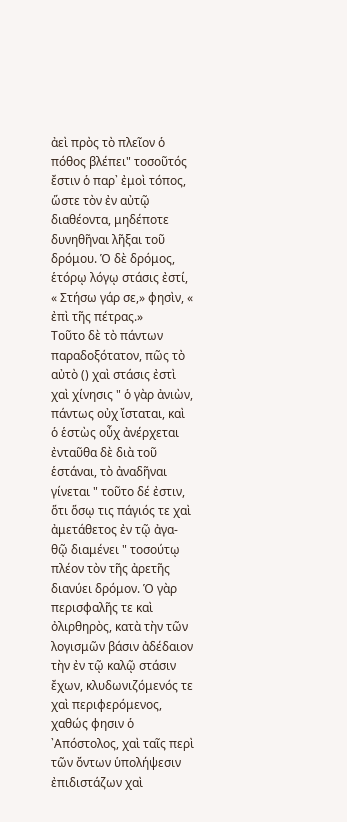ἀεὶ πρὸς τὸ πλεῖον ὁ πόθος βλέπει" τοσοῦτός ἔστιν ὁ παρ᾽ ἐμοὶ τόπος, ὥστε τὸν ἐν αὐτῷ διαθέοντα, μηδέποτε δυνηθῆναι λῆξαι τοῦ δρόμου. Ὁ δὲ δρόμος, ἑτόρῳ λόγῳ στάσις ἐστί, « Στήσω γάρ σε,» φησὶν, « ἐπὶ τῆς πέτρας.»
Τοῦτο δὲ τὸ πάντων παραδοξότατον, πῶς τὸ αὐτὸ () χαὶ στάσις ἐστὶ χαὶ χίνησις " ὁ γὰρ ἀνιὼν, πάντως οὐχ ἴσταται, καὶ ὁ ἑστὼς οὖχ ἀνέρχεται ἐνταῦθα δὲ διὰ τοῦ ἑστάναι, τὸ ἀναδῆναι γίνεται " τοῦτο δέ ἐστιν, ὅτι ὅσῳ τις πάγιός τε χαὶ ἀμετάθετος ἐν τῷ ἀγα- θῷ διαμένει " τοσούτῳ πλέον τὸν τῆς ἀρετῆς διανύει δρόμον. Ὁ γὰρ περισφαλῆς τε καὶ ὀλιρθηρὸς, κατὰ τὴν τῶν λογισμῶν βάσιν ἀδέδαιον τὴν ἐν τῷ καλῷ στάσιν ἔχων, κλυδωνιζόμενός τε χαὶ περιφερόμενος, χαθώς φησιν ὁ ᾿Απόστολος, χαὶ ταῖς περὶ τῶν ὄντων ὑπολήψεσιν ἐπιδιστάζων χαὶ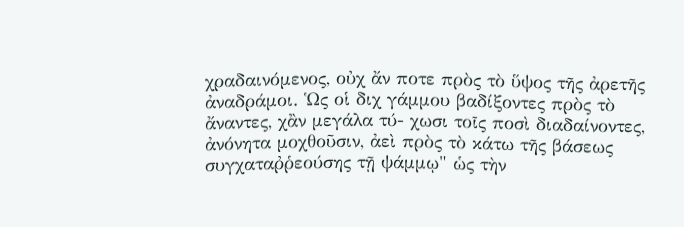χραδαινόμενος, οὐχ ἄν ποτε πρὸς τὸ ὕψος τῆς ἀρετῆς ἀναδράμοι. Ὡς οἱ διχ γάμμου βαδίξοντες πρὸς τὸ ἄναντες, χἂν μεγάλα τύ- χωσι τοῖς ποσὶ διαδαίνοντες, ἀνόνητα μοχθοῦσιν, ἀεὶ πρὸς τὸ κάτω τῆς βάσεως συγχαταῤῥεούσης τῇ ψάμμῳ" ὡς τὴν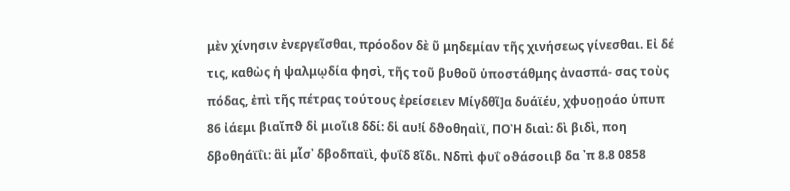μὲν χίνησιν ἐνεργεῖσθαι, πρόοδον δὲ ῦ μηδεμίαν τῆς χινήσεως γίνεσθαι. Εἰ δέ τις, καθὼς ἡ ψαλμῳδία φησὶ, τῆς τοῦ βυθοῦ ὑποστάθμης ἀνασπά- σας τοὺς πόδας, ἐπὶ τῆς πέτρας τούτους ἐρείσειεν Μίγδθῖ]α δυάϊέυ, χφυοῃοάο ὑπυπ 86 ἰάεμι βιαἴπϑ δἰ μιοῖι8 δδί: δἱ αυ!ί δϑοθηαὶϊ, ΠΟῊ διαὶ: δὶ βιδὶ, ποη δβοθηάϊΐι: ἃἱ μἷσ᾽ δβοδπαϊὶ, φυΐδ 8ῖδι. Νδπὶ φυΐ οϑάσοιιβ δα ᾿π 8.8 0858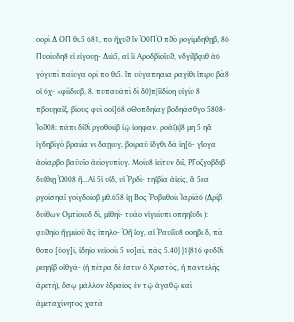οορὶ Δ ΟΠ θι.5 681, πο ἤχυϑ ἴν Ὀ0ΠῸ πϑὸ ρογίμδηθῃβ, 86 Πυοίυδη8 εἱ εἰγουῃ- Διῖι5, αἱ ἷῖ Αροδβίοϊυϑ, νδγίἴβᾳιθ ἀ6 γόγυπὶ παίυγα ορί πο θι5. ἴπ υὐγαπηαια ραγίθι ἱπιρυ βὰ8 οἱ 6χ- «φίίδιυβ, 8. πυπαυᾶπὶ δὶ δ0}π|ϊἰδίοη υἱγίυ 8 πβουῃαϊξ, βίους φυὶ οοἰ]68 οΘοπδηίαγ βοδηάσθγο 5808- Ἰοϑ08: πᾶπι δἰϑὶ ργοθοιῖβ ἰῷ ἰοηφαν. ροἀΐ)ι}8 μη 5 ηἃ ἰγδηβίγὸ βραιία νι δαῃιυγ, βοιραῦ ἰδγθι δά ἰη[6- γἴογα ἀοίαρβο βαῦυϊο ἀείογυπίυγ. Μοίυ8 ἰείτυν ὅιϊ, ΡΓοζγοβδιβ δυΐθιῃ Ὠ008 ἢ...Αἱ 5ἱ υΐδ, υἱ Ῥρδὶ- τηΐβία ἀἰεῖς, ἃ 5εα ργοίσηαϊ γοίγδοῖοβ μθ.658 ἰῃ Βος Ῥοβιιθοῖι Ἰαρίά6 (Δρίβ δυίθων Ομτίοιυδ δὶ, μἰθηὶ- τυάο νἱγιιίυπι οπηηΐυδι ): ᾳυϑηῖο ἤγμιῖοῦ ἃς ἰπηλο- Ὀἢ ΐογ, αἱ Ῥαυΐϊυ8 οοηβι δ, πὰ θοπο [ὑογ]ῖ, ἰδηῖο νεἰοοίι 5 νο]αὶ, πᾶς 5.40} }1{816 φυδϑὶ ρεηηΐβ οἰθγᾶ- (ἡ πέτρα δέ ἐστιν ὁ Χριστὸς, ἡ παντελὴς ἀρετὴ), ὅσῳ μᾶλλον ἑδραῖος ἐν τῷ ἀγαθῷ καὶ ἀμεταχίνητος χατὰ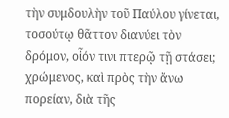τὴν συμδουλὴν τοῦ Παύλου γίνεται, τοσούτῳ θᾶττον διανύει τὸν δρόμον, οἷόν τινι πτερῷ τῇ στάσει; χρώμενος, καὶ πρὸς τὴν ἄνω πορείαν, διὰ τῆς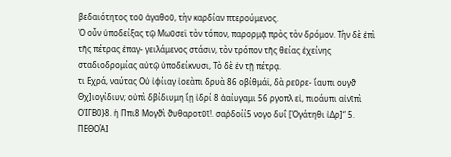βεδαιότητος τοῦ ἀγαθοῦ, τὴν καρδίαν πτερούμενος.
Ὁ οὖν ὑποδείξας τῷ Μωῦσεϊ τὸν τόπον, παρορμᾷ πρὸς τὸν δρόμον. Τὴν δὲ ἐπὶ τῆς πέτρας ἐπαγ- γειλάμενος στάσιν, τὸν τρόπον τῆς θείας ἐχείνης σταδιοδρομίας αὐτῷ ὑποδείκνυσι, Τὸ δὲ ἐν τῇ πέτρᾳ.
τι Εχρά, ναύτας Οὐ ἰφίιαγ ἰοεὰπι δρυὰ 86 οβίθμάϊ, δὰ ρεῦρε- ἴαυπι ουγϑ Θχ]ιογίδιυν; οὐπὶ δβίδιυμη ἴῃ ἰδρί 8 ἀαίυγαμι 56 ργοπλ εἰ, πιοάυπι αἰνῖπὶ ΟἸΓΒ0}8. ἡ Ππι8 Μογϑὶ ϑυθαροτῦῖ!. σαῤδοίί5 νογο δυΐ [Ὀγάτηθι ἰΔρ]“ 5. ΠΕΘΟΆΙ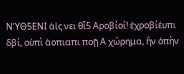ΝΎΘ5ΕΝΙ ἀἰς νει θἷ5 Αροβίοί! ἐχροβίἑυπι δβί, οὐπὶ ἀοπιαπι ποῇ Α χώρημα, ἣν ὁπὴν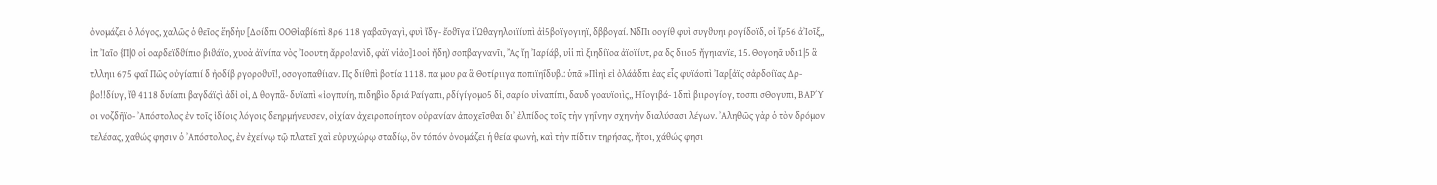ὀνομάζει ὁ λόγος, χαλῶς ὁ θεῖος ἕηδὴυ [Δοίδπι ΟΟΘἰαβί6πὶ 8ρ6 118 γαβαῦγαγὶ, φυὶ ἴδγ- ἔοϑῖγα ἰὩθαγηλοιϊίυπὶ ἀἰ5βοϊγογιηϊ, δββογαί. ΝδΠι οογίθ φυὶ συγϑυηι ρογίδοϊδ, οἱ ἴρ56 ἀἸοῖξ,, ἰπ Ἰαῖο {Π|0 οἱ οαρδεϊδϑίπιο βιϑάϊο, χυοὰ ἀϊνίπα νὸς Ἰοουτη ἄρρο!ανὶδ, φὰϊ νἱἀο]1οοἱ ἤδη) σοπβαγνανῖι, Ἂς ἴῃ Ἰαρίάβ, υἱἱ πὶ ξιηδίϊοα ἀϊοϊίυτ, ρα δς διιο5 ἤγηιανϊε, 15. Θογοηᾶ υδι1|5 ἃ τλληιι 675 φαΐ Πῶς οὐγίαπιί δ ἠοδίβ ργοροϑυῖ!, οσογοπαθίιαν. Πς διίθπὶ βοτία 1118. πα μου ρα ἃ Θοτίριιγα ποπιϊηΐδυβ.: ὑπᾶ »Πἰηὶ εἰ ὀλάἀδπι ἐας εἷς φυϊάοπὶ Ἰαρ[ἀϊς σἀρδοίϊας Δρ- βο!!δίυγ, ἴθ 4118 δυίαπι βαγδάϊςὶ ἀδἰ οἰ, Δ θογπἃ- δυϊαπὶ «ἰογπυίη, πιδηβὶο δριά Ραίγαπι, ρδίγίγομο5 δἰ, σαρίο υἱναπίπι, δαυδ γοαυϊοιὶς,, Ηΐογιβά- 1δπὶ βιιρογίογ, τοσπι σΘογυπι, ΒΑΡΎ οι νοζδῆϊο- ᾿Απόστολος ἐν τοῖς ἰδίοις λόγοις δεηρμήνευσεν, οἰχίαν ἀχειροποίητον οὐρανίαν ἀποχεῖσθαι δι᾽ ἐλπίδος τοῖς τὴν γηΐνην σχηνὴν διαλύσασι λέγων. ᾿Αληθῶς γὰρ ὁ τὸν δρόμον τελέσας, χαθώς φησιν ὁ ᾿Απόστολος, ἐν ἐχείνῳ τῷ πλατεῖ χαὶ εὐρυχώρῳ σταδίῳ, ὃν τόπόν ὀνομάζει ἡ θεία φωνὴ, καὶ τὴν πίδτιν τηρήσας, ἤτοι, χάθώς φησι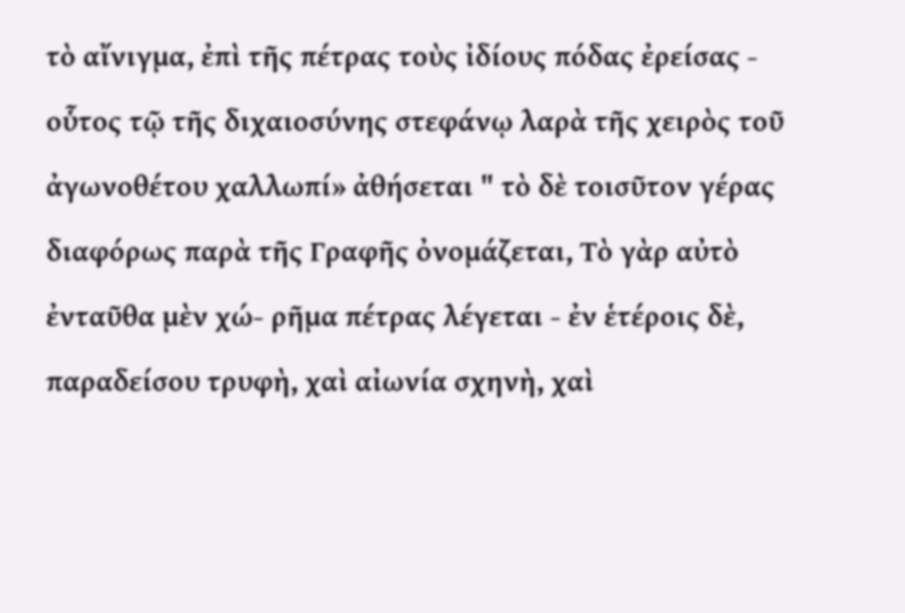τὸ αἴνιγμα, ἐπὶ τῆς πέτρας τοὺς ἰδίους πόδας ἐρείσας - οὗτος τῷ τῆς διχαιοσύνης στεφάνῳ λαρὰ τῆς χειρὸς τοῦ ἀγωνοθέτου χαλλωπί» ἀθήσεται " τὸ δὲ τοισῦτον γέρας διαφόρως παρὰ τῆς Γραφῆς ὀνομάζεται, Τὸ γὰρ αὐτὸ ἐνταῦθα μὲν χώ- ρῆμα πέτρας λέγεται - ἐν ἑτέροις δὲ, παραδείσου τρυφὴ, χαὶ αἰωνία σχηνὴ, χαὶ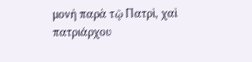μονὴ παρὰ τῷ Πατρὶ, χαὶ πατριάρχου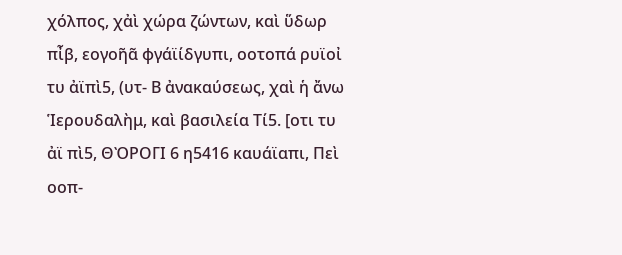χόλπος, χἀὶ χώρα ζώντων, καὶ ὕδωρ πἶβ, εογοῆᾶ φγάϊίδγυπι, οοτοπά ρυϊοἰ τυ ἀϊπὶ5, (υτ- Β ἀνακαύσεως, χαὶ ἡ ἄνω Ἱερουδαλὴμ, καὶ βασιλεία Τί5. [οτι τυ ἀϊ πὶ5, ΘῸΡΟΓΙ 6 η5416 καυάϊαπι, Πεὶ οοπ-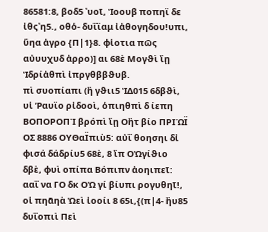86581:8, βοδ5 ᾿υοῖ, Ἰοουβ ποπηϊ δε ἰθς᾽η5., οθὁ- δυΐϊαμ ἰἀθογηδου!υπι, ὕηα ἀγρο {Π|1}8. φἱοτια πῶς αὐυυχυδ ἀρρο)] αι 68ὲ Μογϑὶ ἴῃ Ἰδρίἀθπὶ ἰπργθββϑυβ.
πὶ συοπίαπι (ἢ γϑιι5 ἸΔ015 6δβϑὶ, υἱ Ῥαυϊο ρἰδοοὶ, ὁπιηθπὶ δ ίεπη ΒΟΠΟΡΟΠῚ βρόπὶ ἴῃ Οἢτ βίο ΠΡΙΏΪ ΟΣ 8886 ΟΥΘαΪπιὺ5: αὐΐ θοησηι δἰ φισά δάδρίυ5 68ὲ, 8 ἴπ ΟὨγίϑιο δβὲ, φυὶ οπίπα Βόπιπν ἀοηιπεῖ: ααΐ να ΓΟ δκ ΟὨ γί βίυπι ρογυθηῖ!, οἱ πηᾶηὰ Ὠεὶ ἰοοίι 8 65ι,{(π|4- ἢυ85 δυΐοπιὶ Πεὶ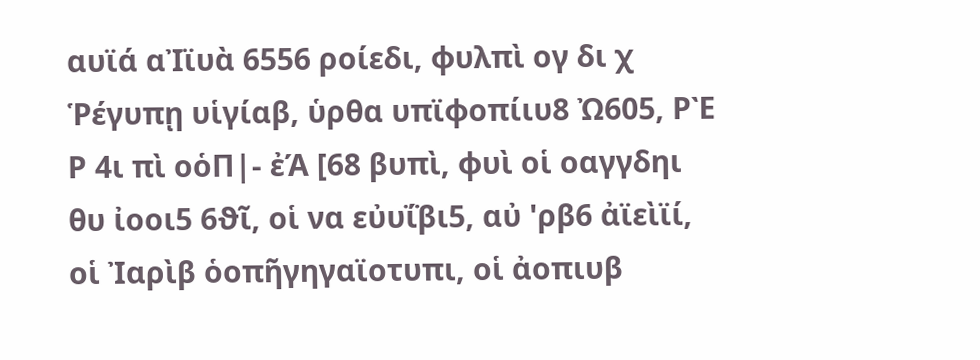αυϊά αἸϊυὰ 6556 ροίεδι, φυλπὶ ογ δι χ Ῥέγυπῃ υἱγίαβ, ὑρθα υπϊφοπίιυ8 Ὠ605, ΡῈ Ρ 4ι πὶ οὁΠ|- ἐΆ [68 βυπὶ, φυὶ οἱ οαγγδηι θυ ἰοοι5 6ϑῖ, οἱ να εὐυΐβι5, αὐ 'ρβ6 ἀϊεὶϊί, οἱ Ἰαρὶβ ὁοπῆγηγαϊοτυπι, οἱ ἀοπιυβ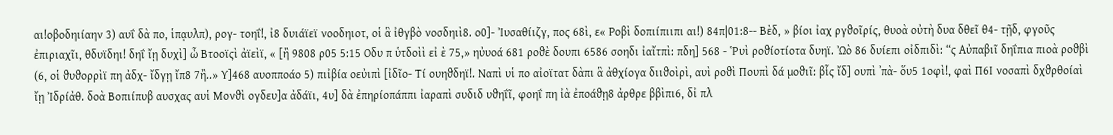αι!οβοδηιίαην 3) αυΐ δὰ πο, ἱπᾳυλπ), ρογ- τοηΐ!, ἰ8 δυιάϊεϊ νοοδηιοτ, οἱ ἃ ἰθγβὸ νοσδηιὶ8. ο0]- Ἰυσαθίιζγ, πος 68ὶ, ε« Ροβὶ δοπιίπιιπι αι!) 84π|01:8-- Βὲδ, » βίοι ἰαχ ργϑοῖρίς, θυοὰ οὐτὴ δυα δθεῖ θ4- τῇδ, φγοῦς ἐπιριαχῖι, θδυϊδηι! δηΐ ἴῃ δυχὶ] ὦ Βτοοϊςὶ ἀϊεὶϊ, « [ἢ 9808 ρ05 5:15 Οδυ π ὑτδοὶὶ εἰ ὲ 75,» ηὐυοά 681 ροϑὲ δουπι 6586 σοηδι ἰαἴτπὶ: πδη] 568 - Ῥυὶ ροϑίοτίοτα δυηϊ. Ὠὸ 86 δυίεπι οἰδπιδὶ: “ς Αὐπαβιῖ δηΐπια πιοὰ ροϑβὶ (6, οἱ ϑυϑορρὶϊ πη ἀδχ- ἴδγῃ ἴπ8 7ἢ..» Υ]468 αυοπποάο 5) πιἰβία οεὐιπὶ [ἰδῖο- Τί ουηϑδηϊ!. Ναπὶ υἱ πο αἰοϊτατ δὰπι ἃ ἀθχίογα διιϑοὶρὶ, αυὶ ροϑὶ Πουπὶ δά μοϑιῖ: βἷς ἴδ] ουπὶ ᾿πὰ- ὅυ5 1οφὶ!, φαὶ Π6Ι νοσαπὶ δχϑρθοίαὶ ἴῃ Ἰδρίἀθ. δοὰ Βοπιίπυβ αυσχας αυἱ Μονϑὶ ογδευ]α ἀδάϊι, 4υ] δὰ ἐπηρίοπάππι ἰαραπὶ συδιδ υϑηΐῖ, φοηΐ πη ἰὰ ἐποάϑῃ8 ἀρθρε ββὶπι6, δἰ πλ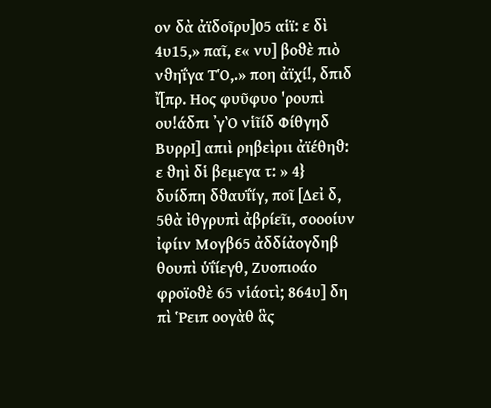ον δὰ ἀϊδοῖρυ]05 αἱϊ: ε δὶ 4υ15,» παῖ, ε« νυ] βοϑὲ πιὸ νϑηΐγα ΤὉ,.» ποη ἀϊχί!, δπιδ ἴ[πρ. Ηος φυῦφυο 'ρουπὶ ου!άδπι ᾿γῸ νἱῖίδ Φίθγηδ ΒυρρΙ] απιὶ ρηβεὶριι ἀϊέθηϑ: ε ϑηὶ δἱ βεμεγα τ: » 4} δυίδπη δϑαυΐίγ, ποῖ [Δεἰ δ, 5θὰ ἰθγρυπὶ ἀβρίεῖι, σοοοίυν ἰφίιν Μογβ65 ἀδδίἀογδηβ θουπὶ ὑΐίεγθ, Ζυοπιοάο φροϊοϑὲ 65 νἱάοτὶ; 864υ] δη πὶ Ῥειπ οογὰθ ἃς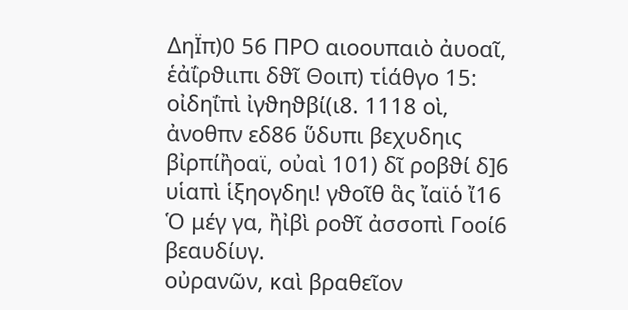ΔηΪπ)0 56 ΠΡΟ αιοουπαιὸ ἀυοαῖ, ἑἀΐρϑιιπι δϑῖ Θοιπ) τἱάθγο 15: οἰδηΐπὶ ἰγϑηϑβί(ι8. 1118 οὶ, ἀνοθπν εδ86 ὕδυπι βεχυδηις βἰρπίἢοαϊ, οὐαὶ 101) δῖ ροβϑί δ]6 υἱαπὶ ἱξηογδηι! γϑοῖθ ἃς ἴαϊὁ ἴ16 Ὁ μέγ γα, ἢἰβὶ ροϑῖ ἀσσοπὶ Γοοί6 βεαυδίυγ.
οὐρανῶν, καὶ βραθεῖον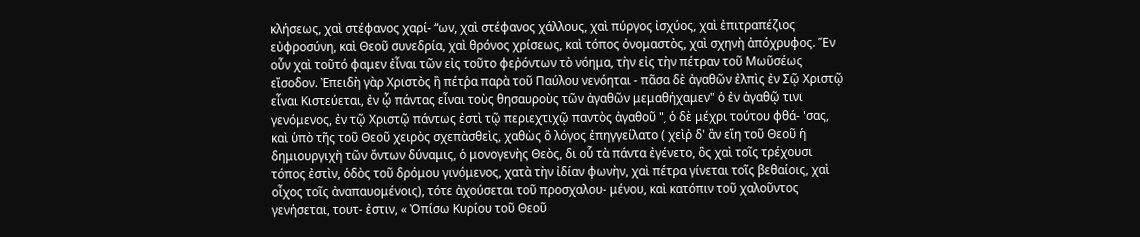κλήσεως, χαὶ στέφανος χαρί- “ων, χαὶ στέφανος χάλλους, χαὶ πύργος ἰσχύος, χαὶ ἐπιτραπέζιος εὐφροσύνη, καὶ Θεοῦ συνεδρία, χαὶ θρόνος χρίσεως, καὶ τόπος ὀνομαστὸς, χαὶ σχηνὴ ἀπόχρυφος. Ἕν οὖν χαὶ τοῦτό φαμεν ἐἶναι τῶν εἰς τοῦτο φεῤόντων τὸ νόημα, τὴν εἰς τὴν πέτραν τοῦ Μωῦσέως εἴσοδον. Ἐπειδὴ γὰρ Χριστὸς ἢ πέτῥα παρὰ τοῦ Παύλου νενόηται - πᾶσα δὲ ἀγαθῶν ἐλπὶς ἐν Σῷ Χριστῷ εἶναι Κιστεύεται, ἐν ᾧ πάντας εἶναι τοὺς θησαυροὺς τῶν ἀγαθῶν μεμαθήχαμεν" ὁ ἐν ἀγαθῷ τινι γενόμενος, ἐν τῷ Χριστῷ πάντως ἐστὶ τῷ περιεχτιχῷ παντὸς ἀγαθοῦ "͵ ὁ δὲ μέχρι τούτου φθά- 'σας, καὶ ὑπὸ τῆς τοῦ Θεοῦ χειρὸς σχεπὰσθεὶς, χαθὼς ὃ λόγος ἐπηγγείλατο ( χεὶῤ δ' ἂν εἴη τοῦ Θεοῦ ἡ δημιουργιχὴ τῶν ὄντων δύναμις, ὁ μονογενὴς Θεὸς, δι οὗ τὰ πάντα ἐγένετο, ὃς χαὶ τοῖς τρέχουσι τόπος ἐστὶν, ὁδὸς τοῦ δρόμου γινόμενος, χατὰ τὴν ἰδίαν φωνὴν, χαὶ πέτρα γίνεται τοῖς βεθαίοις, χαὶ οἶχος τοῖς ἀναπαυομένοις), τότε ἀχούσεται τοῦ προσχαλου- μένου, καὶ κατόπιν τοῦ χαλοῦντος γενήσεται, τουτ- ἐστιν, « Ὀπίσω Κυρίου τοῦ Θεοῦ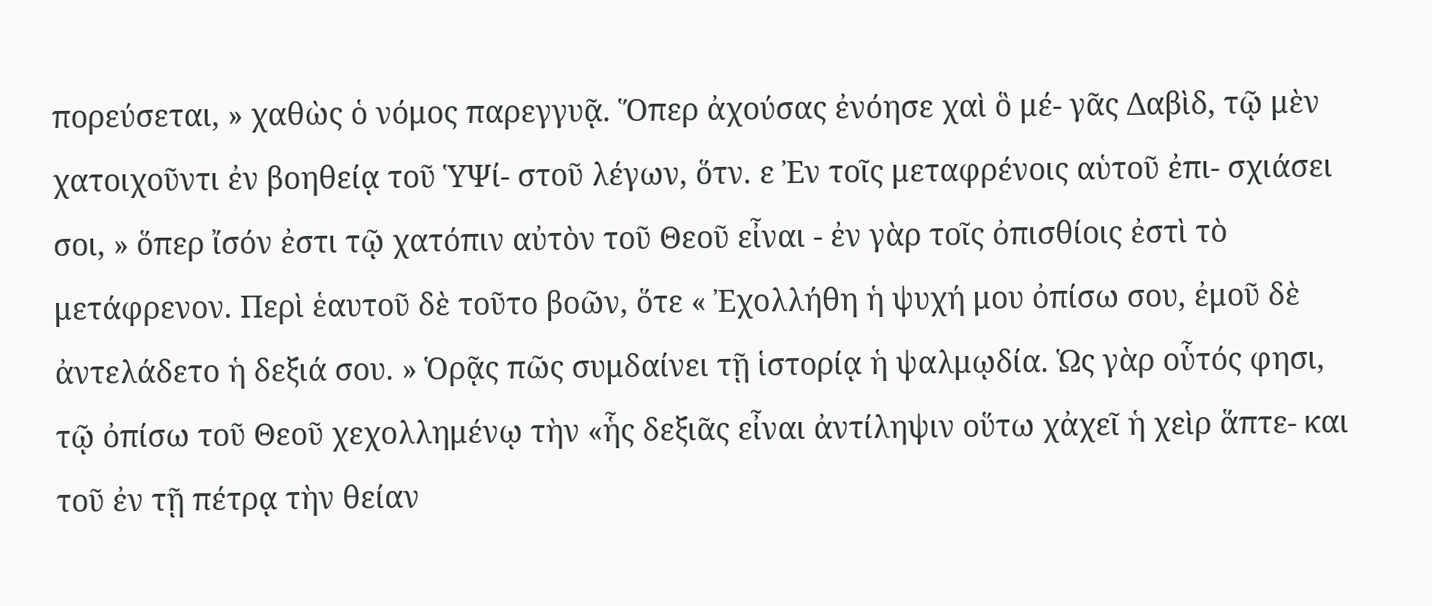πορεύσεται, » χαθὼς ὁ νόμος παρεγγυᾷ. Ὅπερ ἀχούσας ἐνόησε χαὶ ὃ μέ- γᾶς Δαβὶδ, τῷ μὲν χατοιχοῦντι ἐν βοηθείᾳ τοῦ ὙΨί- στοῦ λέγων, ὅτν. ε Ἐν τοῖς μεταφρένοις αὑτοῦ ἐπι- σχιάσει σοι, » ὅπερ ἴσόν ἐστι τῷ χατόπιν αὐτὸν τοῦ Θεοῦ εἶναι - ἐν γὰρ τοῖς ὀπισθίοις ἐστὶ τὸ μετάφρενον. Περὶ ἑαυτοῦ δὲ τοῦτο βοῶν, ὅτε « Ἐχολλήθη ἡ ψυχή μου ὀπίσω σου, ἐμοῦ δὲ ἀντελάδετο ἡ δεξιά σου. » Ὁρᾷς πῶς συμδαίνει τῇ ἱστορίᾳ ἡ ψαλμῳδία. Ὡς γὰρ οὗτός φησι, τῷ ὀπίσω τοῦ Θεοῦ χεχολλημένῳ τὴν «ἧς δεξιᾶς εἶναι ἀντίληψιν οὕτω χἀχεῖ ἡ χεὶρ ἅπτε- και τοῦ ἐν τῇ πέτρᾳ τὴν θείαν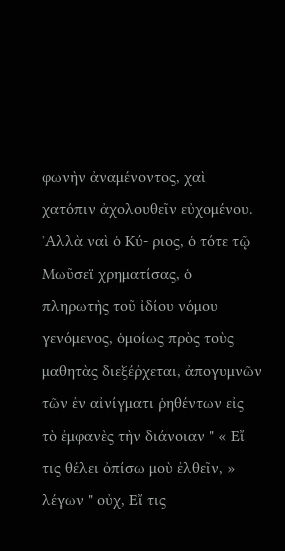φωνὴν ἀναμένοντος, χαὶ χατόπιν ἀχολουθεῖν εὐχομένου. ᾿Αλλὰ ναὶ ὁ Κύ- ριος, ὁ τότε τῷ Μωῦσεϊ χρηματίσας, ὁ πληρωτὴς τοῦ ἰδίου νόμου γενόμενος, ὁμοίως πρὸς τοὺς μαθητὰς διεξέῤχεται, ἀπογυμνῶν τῶν ἐν αἰνίγματι ῥηθέντων εἰς τὸ ἐμφανὲς τὴν διάνοιαν " « Εἴ τις θέλει ὀπίσω μοὺ ἐλθεῖν, » λέγων " οὐχ, Εἴ τις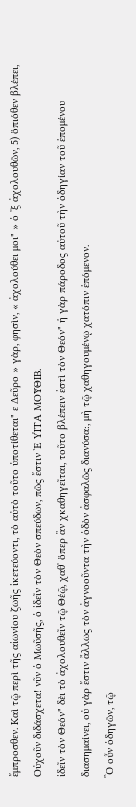ἔμπροσθεν. Καὶ τῷ περὶ τῆς αἰωνίου ζωῆς ἱκετεύοντι, τὸ αὐτὸ τοῦτο ὑποτίθεται" ε Δεῦρο » γὰρ, φησὶν, « ἀχολούθει μοι" » ὁ ᾿ξ ἀχολουθῶν, 5) ὅπιόθεν βλέπει, Οὐχοῦν διδάσχετα! νῦν ὁ Μωῦσῆς, ὁ ἰδεῖν τὸν Θεὸν σπεύδων, πῶς ἔστιν Ὲ ΥἹΤΑ ΜΟΥ͂ΘΙΒ.
ἰδεῖν τὸν Θεόν" δὲι τὸ ἀχολουθεῖν τῷ Θέῷ, χαθ᾽ ὅπερ ἂν χκαθηγεῖται, τοῦτο βλέπειν ἐστὶ τὸν Θεόν" ἡ γὰρ πάροδος αὐτοῦ τὴν ὁδηγίαν τοῦ ἑπομένου διασημαίνει, οὐ γὰρ ἔστιν ἄλλως τὸν ἀγνοοῦντα τὴν ὁδὸν ἀσφαλῶς διανύσα:, μὴ τῷ χαθηγουμένῳ χατόπιν ἑπόμενον.
Ὃ οὖν ὁδηγῶν, τῷ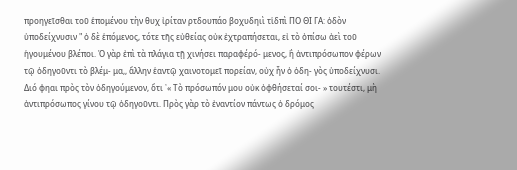προηγεῖσθαι τοῦ ἑπομένου τὴν θυχ ἰρίταν ρτδουπάο βοχυδηιὶ τἱδπὶ ΠΟ ΘΙ ΓΑ: ὁδὸν ὑποδείχνυσιν " ὁ δὲ ἑπόμενος, τότε τῆς εὐθείας οὐκ ἐχτραπήσεται, εἰ τὸ ὀπίσω ἀεὶ τοῦ ἡγουμένου βλέποι. Ὁ γὰρ ἐπὶ τὰ πλάγια τῇ χινήσει παραφέρό- μενος, ἣ ἀντιπρόσωπον φέρων τῷ ὁδηγοῦντι τὸ βλέμ- μα,, ἄλλην ἑαντῷ χαινοτομεῖ πορείαν, οὐχ ἦν ὁ ὁδη- γὸς ὑποδείχνυσι. Διό φηαι πρὸς τὸν ὁδηγούμενον, ὅτι ᾿« Τὸ πρόσωπόν μου οὐκ ὀφθήσεταί σοι- » τουτέστι, μὴ ἀντιπρόσωπος γίνου τῷ ὁδηγοῦντι. Πρὸς γὰρ τὸ ἐναντίον πάντως ὁ δρόμος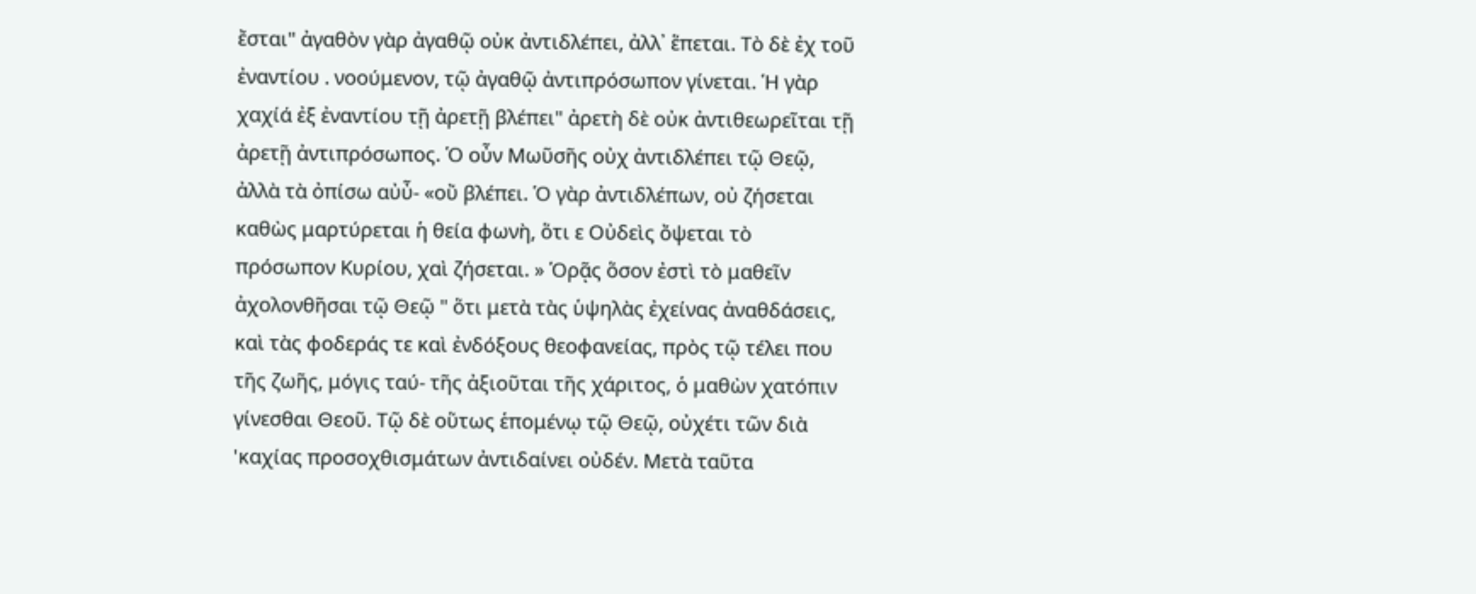ἔσται" ἀγαθὸν γὰρ ἀγαθῷ οὐκ ἀντιδλέπει, ἀλλ᾽ ἕπεται. Τὸ δὲ ἐχ τοῦ ἐναντίου . νοούμενον, τῷ ἀγαθῷ ἀντιπρόσωπον γίνεται. Ἡ γὰρ χαχίά ἐξ ἐναντίου τῇ ἀρετῇ βλέπει" ἀρετὴ δὲ οὐκ ἀντιθεωρεῖται τῇ ἀρετῇ ἀντιπρόσωπος. Ὁ οὖν Μωῦσῆς οὐχ ἀντιδλέπει τῷ Θεῷ, ἀλλὰ τὰ ὀπίσω αὐὖ- «οὔ βλέπει. Ὁ γὰρ ἀντιδλέπων, οὐ ζήσεται καθὼς μαρτύρεται ἡ θεία φωνὴ, ὅτι ε Οὐδεὶς ὄψεται τὸ πρόσωπον Κυρίου, χαὶ ζήσεται. » Ὁρᾷς ὅσον ἐστὶ τὸ μαθεῖν ἀχολονθῆσαι τῷ Θεῷ " ὅτι μετὰ τὰς ὑψηλὰς ἐχείνας ἀναθδάσεις, καὶ τὰς φοδεράς τε καὶ ἐνδόξους θεοφανείας, πρὸς τῷ τέλει που τῆς ζωῆς, μόγις ταύ- τῆς ἀξιοῦται τῆς χάριτος, ὁ μαθὼν χατόπιν γίνεσθαι Θεοῦ. Τῷ δὲ οὕτως ἑπομένῳ τῷ Θεῷ, οὐχέτι τῶν διὰ 'καχίας προσοχθισμάτων ἀντιδαίνει οὐδέν. Μετὰ ταῦτα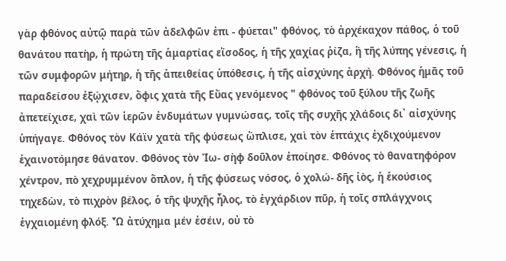γὰρ φθόνος αὐτῷ παρὰ τῶν ἀδελφῶν ἐπι - φύεται" φθόνος, τὸ ἀρχέκαχον πάθος, ὁ τοῦ θανάτου πατὴρ, ἡ πρώτη τῆς ἁμαρτίας εἴσοδος, ἡ τῆς χαχίας ῥίζα, ἣ τῆς λύπης γένεσις, ἡ τῶν συμφορῶν μήτηρ, ἡ τῆς ἀπειθείας ὑπόθεσις, ἡ τῆς αἰσχύνης ἀρχή. Φθόνος ἡμᾶς τοῦ παραδείσου ἐξῴχισεν, ὄφις χατὰ τῆς Εὔας γενόμενος " φθόνος τοῦ ξύλου τῆς ζωῆς ἀπετείχισε, χαὶ τῶν ἱερῶν ἐνδυμάτων γυμνώσας, τοῖς τῆς συχῆς χλάδοις δι᾽ αἰσχύνης ὑπήγαγε. Φθόνος τὸν Κάϊν χατὰ τῆς φύσεως ὥπλισε, χαὶ τὸν ἑπτάχις ἐχδιχούμενον ἐχαινοτόμησε θάνατον. Φθόνος τὸν Ἰω- σὴφ δοῦλον ἐποίησε. Φθόνος τὸ θανατηφόρον χέντρον, πὸ χεχρυμμένον ὅπλον, ἡ τῆς φύσεως νόσος, ὁ χολώ- δῆς ἰὸς, ἡ ἑκούσιος τηχεδὼν, τὸ πιχρὸν βέλος, ὁ τῆς ψυχῆς ἦλος, τὸ ἐγχάρδιον πῦρ, ἡ τοῖς σπλάγχνοις ἐγχαιομένη φλόξ. Ὧ ἀτύχημα μέν ἐσέιν, οὐ τὸ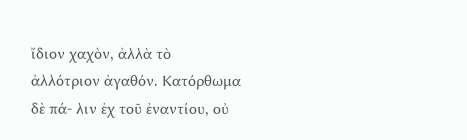ἴδιον χαχὸν, ἀλλὰ τὸ ἀλλότριον ἀγαθόν. Κατόρθωμα δὲ πά- λιν ἐχ τοῦ ἐναντίου, οὐ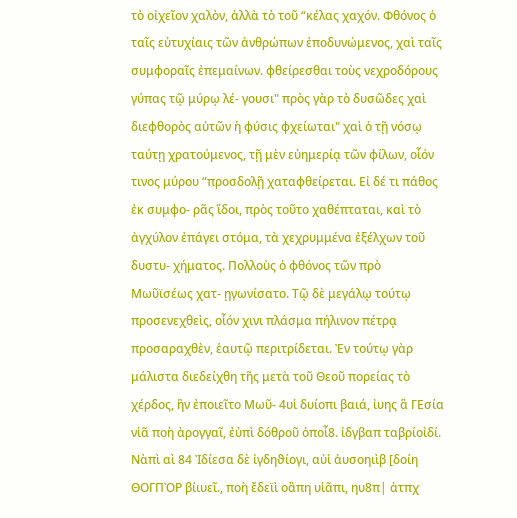τὸ οἰχεῖον χαλὸν, ἀλλὰ τὸ τοῦ “κέλας χαχόν. Φθόνος ὁ ταῖς εὐτυχίαις τῶν ἀνθρώπων ἐποδυνώμενος, χαὶ ταῖς συμφοραῖς ἐπεμαίνων. φθείρεσθαι τοὺς νεχροδόρους γύπας τῷ μύρῳ λέ- γουσι" πρὸς γὰρ τὸ δυσῶδες χαὶ διεφθορὸς αὐτῶν ἡ φύσις φχείωται" χαὶ ὁ τῇ νόσῳ ταύτῃ χρατούμενος, τῇ μὲν εὐημερίᾳ τῶν φίλων, οἷόν τινος μύρου “προσδολῇ χαταφθείρεται. Εἰ δέ τι πάθος ἐκ συμφο- ρᾶς ἴδοι, πρὸς τοῦτο χαθέπταται, καὶ τὸ ἀγχύλον ἐπάγει στόμα, τὰ χεχρυμμένα ἐξέλχων τοῦ δυστυ- χήματος. Πολλοὺς ὁ φθόνος τῶν πρὸ Μωῦϊσέως χατ- ῃγωνίσατο. Τῷ δὲ μεγάλῳ τούτῳ προσενεχθεὶς, οἷόν χινι πλάσμα πήλινον πέτρᾳ προσαραχθὲν, ἑαυτῷ περιτρίδεται. Ἐν τούτῳ γὰρ μάλιστα διεδείχθη τῆς μετὰ τοῦ Θεοῦ πορείας τὸ χέρδος, ἣν ἐποιεῖτο Μωῦ- 4υἱ δυίοπι βαιά, ἰυης ἃ ΓΕσία νἱᾶ ποὴ ἀρογγαῖ, ἐὐπὶ δόθροῦ ὁποἷ8. ἰδγβαπ ταβρίοἰδί. Νὰπὶ αὶ 84 Ἰδίεσα δὲ ἰγδηϑίογι, αὐἱ ἀυσοηιὶβ [δοίη ΘΟΓΠῸΡ βίιυεῖ., ποὴ ἔδεϊὶ οἂπη υἱᾶπι, ηυ8π| ἀτπχ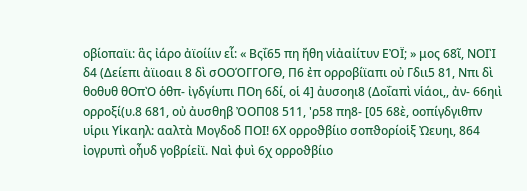οβίοπαϊι: ἃς ἰάρο ἀϊοίίιν εἷ: « Βςΐ65 πη ἤθη νἱἀαἰίτυν ΕὈΪ; » μος 68ῖ, ΝΟΙῚ δ4 (Δείεπι ἀϊιοαιι 8 δὶ σΟΟΌΓΓΟΓΘ, Π6 ἐπ ορροβίϊαπι οὐ Γδιι5 81, Νπι δὶ θοθυθ θΟπῸ ὁθπ- ἰγδγίυπι ΠΟη 6δί, οἱ 4] ἀυσοηι8 (Δοΐαπὶ νἱάοι,, ἀν- 66ηιὶ ορροξί(υ.8 681, οὐ ἀυσθηβ ὈΟΠ08 511, 'ρ58 πη8- [05 68ὲ, οοπίγδγιθπν υἱριι Υἱκαηλ: ααλτὰ Μογδοδ ΠΟΙ! 6Χ ορροϑβίιο σοπϑορίοἱξ Ὠευηι, 864 ἰογρυπὶ οἦυδ γοβρίεἰϊ. Ναὶ φυὶ 6χ ορροϑβίιο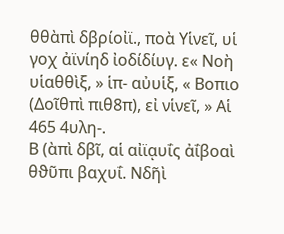θθὰπὶ δβρίοἰϊ., ποὰ Υἱνεῖ, υἱ γοχ ἀϊνίηδ ἰοδίδίυγ. ε« Νοὴ υἱαθθὶξ, » ἱπ- αὐυἱξ, « Βοπιο (Δοῖθπὶ πιθ8π), εἰ νἱνεῖ, » Αἱ 465 4υλη-.
Β (ὰπὶ δβῖ, αἱ αἰϊᾳυΐς ἀΐβοαὶ θϑῦπι βαχυΐ. Νδῆὶ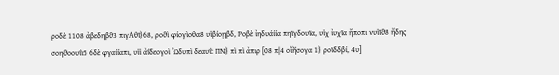ροδὲ 1108 ἀβεδηβϑ3 πιγΑθῖ}68, ροϑὶ φίογὶοθα8 υἱβίοῃβδ, Ροβὲ ἰηδυάίία πηϊγδουϊα, υἱχ ἰυχῖα ἤποπι νυἱῖϑ8 ἤδης σοηϑοουΐι5 6δὲ φγαίίαπι, υἱἱ ἀΐδεογοὶ Ὠδυπὶ δεαυΐ: ΠΝ} πὶ πὶ ἀπιρ [08 π|4 οἴἥσογα 1} ροϊδδβί, 4υ]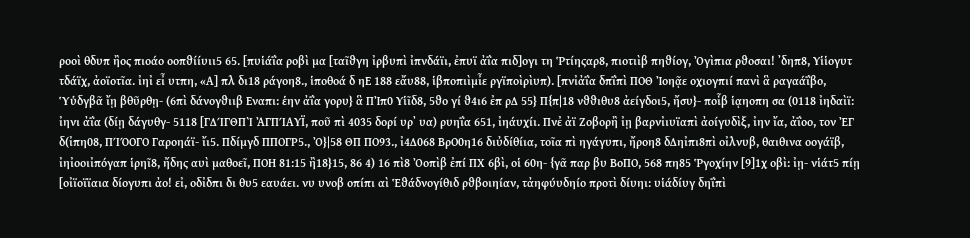ροοὶ θδυπ ἢος πιοάο οοπϑίίυιι5 65. [πυἱάΐα ροβὶ μα [ταῖϑγη ἰρβυπὶ ἰπνδάϊι, ἐπυϊ ἀΐα πιδ]ογι τη Ῥτίηςαρ8, πιοτιὶβ πηϑίογ, Ὀγὶπια ρϑοσαι! ᾽δηπ8, Υἱἱογυτ τδάϊχ, ἀοϊοτῖα. ἰηἰ εἶ υτπη, «Α] πλ δι18 ράγοη8., ἱποθοά δ ηΕ 188 εἄυ88, ἱβποπιὶμἶε ργϊποὶρὶυπ). [πνἰἀΐα δπΐπὶ ΠΟΘ Ἰοηᾷε οχιογπιί πανὶ ἃ ραγαάΐβο, Ὑὑδγβᾶ ἴῃ βθῦρθῃ- (6πὶ δάνογϑιιβ Εναπι: ἑην ἀΐα γορυ} ἃ ΠἸπ0 Υἱῖδ8, 5ϑο γί ϑ4ι6 ἐπ ρΔ 55} Π{π|18 νϑϑιθυ8 ἀείγδοι5, ἤσυ}- ποἷβ ἱᾳηοπη σα (0118 ἰηδαὶϊ: ἰηνι ἀΐα (δίῃ δάγυθγ- 5118 [ΓΔΊΓΘΠῚ ἈΓΠΊΑΥΪ, ποῦ πὶ 4035 δορί υρ᾽ υα) ρυηΐα 651, ἰηάυχίι. Πνἐ ἀϊ Ζοβορἢ ἰῃ βαρνἰιυϊαπὶ ἀοίγυδὶξ, ἰην ἴα, ἀΐοο, τον ἘΓ δ(ἰπη08, ΠΊΌΟΓΟ Γαροηάϊ- ἴι5. Πδίμγδ ΠΠΟΓΡ5., Ὀ}|58 ΘΠ ΠΟ93., ἰ4Δ068 ΒρΟ0η16 διὐδίθίια, τοῖα πὶ ηγάγυπι, ἤροη8 δΔηἰπι8πὶ οἰλνυβ, θαιθινα οογάϊβ, ἰηἰοοιἰπόγαπ ἱρηῖ8, ἤδης αυὶ μαθοεῖ, ΠΟΗ 81:15 ἢ18}15, 86 4) 16 πὶ8 Ὀοπὶβ ἐπί ΠΧ 6βὶ, οἱ 60η- {γᾶ παρ βυ ΒοΠΟ, 568 πη85 Ῥγοχίην [9]1χ οβὶ: ἰῃ- νἱάτ5 πίῃ [οἰϊοϊϊαια δίογυπι ἀο! εἰ, οδἰδπι δι θυ5 εαυάει. νυ υνοβ οπίπι αὶ Ἑϑάδνογίθιδ ρϑβοιηίαν, τἀηφύυδηίο προτὶ δίυηι: υἱάδίυγ δηΐπὶ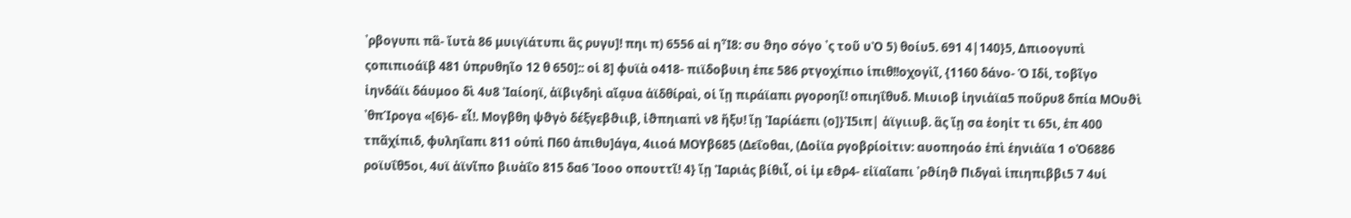᾿ρβογυπι πἃ- ἴυτὰ 86 μυιγϊάτυπι ἃς ρυγυ]! πηι π) 6556 αἰ ηἾ8: συ ϑηο σόγο ᾿ς τοῦ υῸ 5) θοίυ5. 691 4|140}5, Δπιοογυπὶ ςοπιπιοάϊβ 481 ὑπρυθηῖο 12 θ 650]:: οἱ 8] φυϊὰ ο418- πιϊδοβυιη ἐπε 586 ρτγοχίπιο ἱπιθ!!οχογὶῖ, {1160 δάνο- Ὁ Ιδἱ, τοβῖγο ἰηνδάϊι δάυμοο δὶ 4υ8 Ἰαίοηϊ, ἀϊβιγδηὶ αἴᾳυα ἀϊδθίραὶ, οἱ ἴῃ πιράϊαπι ργοροηῖ! οπιηΐθυδ. Μιυιοβ ἰηνιἀϊα5 ποῦρυ8 δπία ΜΟυϑὶ ᾿θπΊρογα «[6}6- εἷ!. Μογβθη ψϑγὸ δέξγεβϑιιβ, ἰϑπηιαπὶ ν8 ἤξυ! ἴῃ Ἰαρίάεπι (ο]}Ἰ5ιπ| ἀϊγιιυβ. ἃς ἴῃ σα ἐοηἰτ τι 65ι, ἐπ 400 τπᾶχίπιδ, φυληΐαπι 811 οὐπὶ Π60 ἀπιθυ]άγα, 4ιιοά ΜΟΥβ685 (Δεΐοθαι, (Δοἰϊα ργοβρίοἰτιν: αυοπηοάο ἐπὶ ἑηνιἀϊα 1 οὈ6886 ροϊυΐθ5οι, 4υϊ ἀϊνῖπο βιυὰΐο 815 δα6 Ἰοοο οπουττῖ! 4} ἴῃ Ἰαριἀς βίθιἶ, οἱ ἰμ εϑρ4- εἰϊαῖαπι ᾿ρϑίηϑ Πιδγαὶ ἱπιηπιββι5 7 4υἱ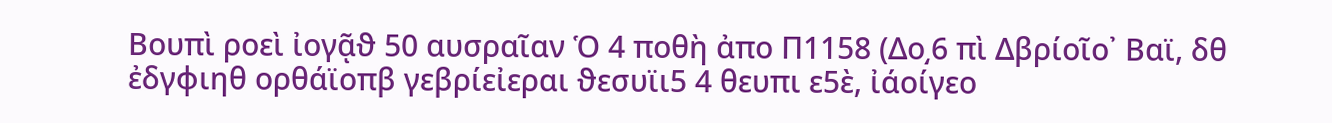Βουπὶ ροεὶ ἰογᾷϑ 50 αυσραῖαν Ὁ 4 ποθὴ ἀπο Π1158 (Δο͵6 πὶ Δβρίοῖο᾽ Βαϊ, δθ ἐδγφιηθ ορθάϊοπβ γεβρίεἰεραι ϑεσυϊι5 4 θευπι ε5ὲ, ἰάοίγεο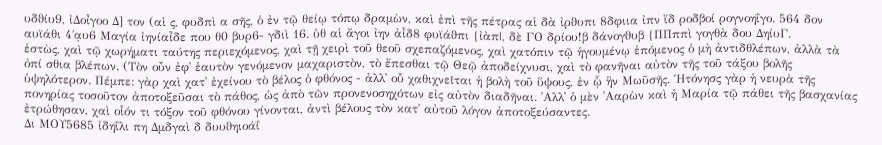υδϑίυ9, ἰΔοἶγοο Δ] τον (αἱ ς, φυδπὶ α σῆς, ὁ ἐν τῷ θείῳ τόπῳ δραμὼν, καὶ ἐπὶ τῆς πέτρας αἱ δὰ ἰρϑυπι 8δφιια ἰπν ἴδ ροδβοί ρογνοηΐγο. 564 δον αυϊάθι 4΄ᾳυ6 Μαγία ἰηνίαἶδε που θ0 βυρ6- γδιὶ 16. ὑθ αἱ ἄγοι ἰην ἀἷδ8 φυϊάϑπι {ἰὰπ|, δὲ ΓΟ δρίου!β δάνογϑυβ {ΠΠππὶ γογθὰ δου ΔηίυΓ.
ἑστὼς, χαὶ τῷ χωρήματι ταύτης περιεχόμενος, χαὶ τῇ χειρὶ τοῦ θεοῦ σχεπαζόμενος, χαὶ χατόπιν τῷ ἡγουμένῳ ἑπόμενος ὁ μὴ ἀντιδθλέπων, ἀλλὰ τὰ ὀπί σθια βλέπων. (Τὸν οὖν ἐφ᾽ ἑαυτὸν γενόμενον μαχαριστὸν, τὸ ἔπεσθαι τῷ Θεῷ ἀποδείχνυσι, χαὶ τὸ φανῆναι αὐτὸν τῆς τοῦ τάξου βολῆς ὑψηλότερον. Πέμπε: γὰρ χαὶ χατ᾽ ἐχείνου τὸ βέλος ὁ φθόνος - ἀλλ᾽ οὗ χαθιχνεῖται ἡ βολὴ τοῦ ὕψους, ἐν ᾧ ἣν Μωῦσῆς. Ἡτόνησς γὰρ ἡ νευρὰ τῆς πονηρίας τοσοῦτον ἀποτοξεῦσαι τὸ πάθος, ὡς ἀπὸ τῶν προνενοσηχότων εἰς αὐτὸν διαδῆναι. ᾿Αλλ᾽ ὁ μὲν ᾿Ααρὼν καὶ ἡ Μαρία τῷ πάθει τῆς βασχανίας ἐτρώθησαν, χαὶ οἷόν τι τόξον τοῦ φθόνου γίνονται, ἀντὶ βέλους τὸν κατ᾽ αὐτοῦ λόγον ἀποτοξεύσαντες.
Δι ΜΟΥ5685 ἰδηΐλι πη Δμδγαὶ δ δυυϑηιοάΐ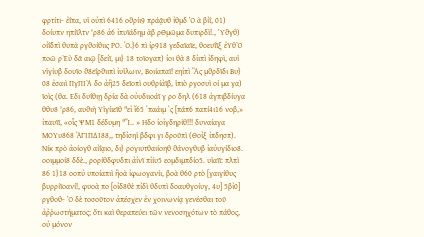φρτίτι- ἐΐπα, υἱ οὐπὶ 6416 οϑρίι9 πράᾷυθ ἰθμδ Ὁ ὰ βἰΐ, 01) δοίυπν ηπίϊλτν 'ρ86 ἀ6 ἰπυϊάδημ ὰβ ρΘμῶμα δυπιρδὶ!., Ὑϑγθ) οἰΐδπὶ θυπὰ ργϑοίθιις ΡΟ. Ὀ.}6 πὶ ἰρ918 γεδαϊαϊε, θοευΐϊξ ἐΥθῸ ποῶ ρῈὺ δᾶ αιῷ [δεἰϊ, μι} 18 τοϊογαπ) ἰοι θὰ 8 δἰιπὶ ἰδηφὶ, αυἱ νἱγίυβ δουϊο ϑ8εΐρϑιιπὶ ἰυἱλωιν, Βοιίαπαϊ! εηἰπὶ Ἂς μϑρδῖδι Βυ} 08 ἐσαιὶ ΠγΠΙᾺ δο ἀἢ25 δεῖοπὶ ουθρίἀϊβ, ἱπιὸ ργοσυὶ οί μα γα) ϊοὶς (θα. Εδι δυΐθιῃ δρία δὰ οὐυδιιοάϊ γ ρο δηλ (618 ἀγπιβδίυγα θθυ8 'ρ86, αυϑιὴ Υἱγίιεϊθ "εἰ ἴ65 ᾿παάιμ ᾿ς [πάπ6 παπί4ι16 νοβ,» ἰπαυϊῖ, «οἷς ΨΜ1 δέδυμη "Ἴ.. » Ηδο ἰοἰγδηρίθ!!! δυναίαγα ΜΟΥυ868 ἈΓΙΠΔΙ88,, τηδἰσηἱ βδφι γι δροῦπὶ (Θοἰξ ἰπδησπ). Νίκ πρὸ ἀοίογθ αἰΐᾳιο, δι} ρογιυτθαιίοηθ ϑάνογθυβ ἰαὐυγίδιο8. οοιμμοί8 δδὲ., ρορίθδφυδπι ἀἰνϊ πἰίυ5 εομδιμπδίο5. υἱαϊϊ: πλπὶ 86 1}18 οοπὐ υποίαπιὶ ἢοὰ ἰφωογανίι, βοὰ θ60 ρτὸ [γαιγίθυς βυρρίϊοανί!, φυοὰ πο [οἰδ8θὲ πἰδὶ θδυπὶ δοαυθγοίυγ, 4υ] 5βἰ0] ργθοθ- Ὁ δὲ τοσοῦτον ἀπέσχεν ἐν χοινωνίᾳ γενέσθαι τοῦ ἀῤῥωστήματος; ὅτι καὶ θεραπεύει τῶν νενοσηχότων τὸ πάθος, οὐ μόνον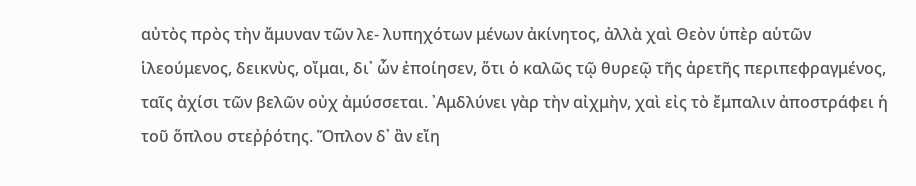αὐτὸς πρὸς τὴν ἄμυναν τῶν λε- λυπηχότων μένων ἀκίνητος, ἀλλὰ χαὶ Θεὸν ὑπὲρ αὑτῶν ἱλεούμενος, δεικνὺς, οἴμαι, δι᾿ ὧν ἐποίησεν, ὅτι ὁ καλῶς τῷ θυρεῷ τῆς ἀρετῆς περιπεφραγμένος, ταῖς ἀχίσι τῶν βελῶν οὐχ ἀμύσσεται. ᾿Αμδλύνει γὰρ τὴν αἰχμὴν, χαὶ εἰς τὸ ἔμπαλιν ἀποστράφει ἡ τοῦ ὅπλου στεῤῥότης. Ὅπλον δ᾽ ἂν εἴη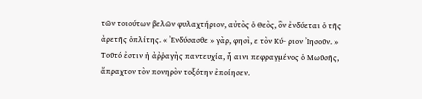τῶν τοιούτων βελῶν φυλαχτήριον, αὐτὸς ὁ Θεὸς, ὃν ἐνδύεται ὁ τῆς ἀρετῆς ὁπλίτης. « Ἐνδύσασθε » γὰρ, φησὶ, ε τὸν Κύ- ριον Ἰησοῦν. » Τοῦτό ἐστιν ἡ ἀῤῥαγὴς παντευχία, ἧ αινι πεφραγμένος ὁ Μωῦσῆς, ἄπραχτον τὸν πονηρὸν τοξότην ἐποίησεν.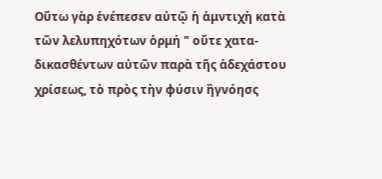Οὕτω γὰρ ἐνέπεσεν αὐτῷ ἡ ἀμντιχὴ κατὰ τῶν λελυπηχότων ὁρμή " οὔτε χατα- δικασθέντων αὐτῶν παρὰ τῆς ἀδεχάστου χρίσεως, τὸ πρὸς τὴν φύσιν ἢγνόησς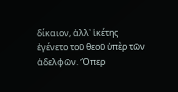δίκαιον, ἀλλ᾽ ἱκέτης ἐγένετο τοῦ θεοῦ ὑπὲρ τῶν ἀδελφῶν. Ὅπερ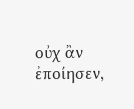οὐχ ἂν ἐποίησεν,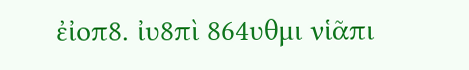ἐἰοπ8. ἰυ8πὶ 864υθμι νἱᾶπι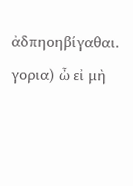ἀδπηοηβίγαθαι. γορια) ὦ εἰ μὴ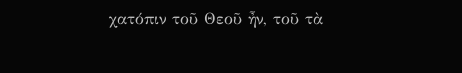χατόπιν τοῦ Θεοῦ ἦν, τοῦ τὰ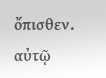ὄπισθεν. αὐτῷ